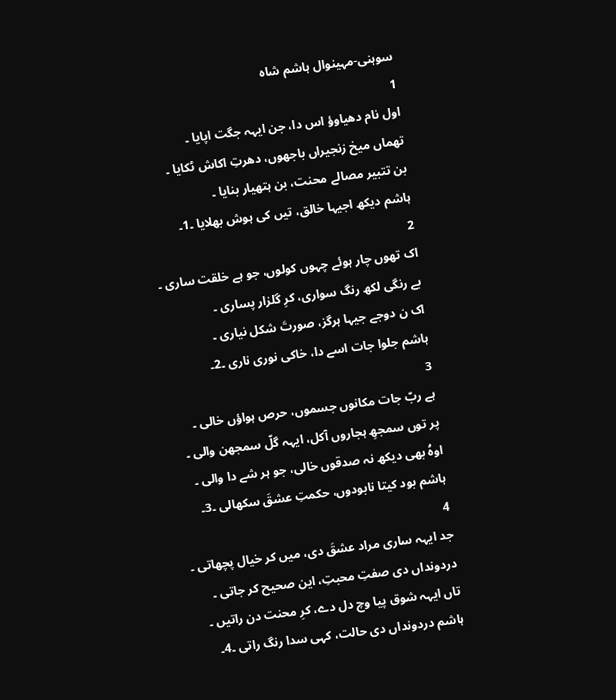سوہنی-مہینوال ہاشم شاہ
1
اول نام دھیاوؤ اس دا، جن ایہہ جگت اپایا ۔
تھماں میخ زنجیراں باجھوں، دھرتِ اکاش ٹکایا ۔
بن تتبیر مصالے محنت، بن ہتھیار بنایا ۔
ہاشم دیکھ اجیہا خالق، تیں کی ہوش بھلایا ۔1۔
2
اک تھوں چار ہوئے چہوں کولوں، جو ہے خلقت ساری ۔
بے رنگی لکھ رنگ سواری، کرِ گلزار پساری ۔
اک ن دوجے جیہا ہرگز، صورتَ شکل نیاری ۔
ہاشم جلوا جات اسے دا، خاکی نوری ناری ۔2۔
3
ہے ربّ جات مکانوں جسموں، حرص ہواؤں خالی ۔
پر توں سمجھِ ہجاروں آکل، ایہہ گلّ سمجھن والی ۔
اوہُ بھی دیکھ نہ صدقوں خالی، جو ہر شے دا والی ۔
ہاشم بود کیتا نابودوں، حکمتِ عشقَ سکھالی ۔3۔
4
جد ایہہ ساری مراد عشقَ دی، میں کر خیال پچھاتی ۔
دردونداں دی صفتِ محبتِ، این صحیح کر جاتی ۔
تاں ایہہ شوق پیا وچ دل دے، کرِ محنت دن راتیں ۔
ہاشم دردونداں دی حالت، کہی سدا رنگ راتی ۔4۔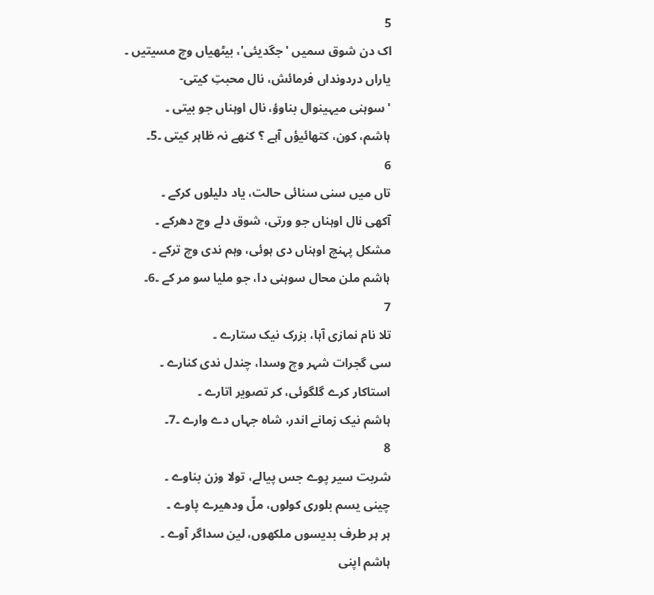5
اک دن شوق سمیں 'جگدیئی'، بیٹھیاں وچ مسیتیں ۔
یاراں دردونداں فرمائش، نال محبتِ کیتی-
'سوہنی میہینوال بناوؤ، نال اوہناں جو بیتی ۔
ہاشم، کون، کتھائیؤں آہے ؟ کنھے نہ ظاہر کیتی ۔5۔
6
تاں میں سنی سنائی حالت، یاد دلیلوں کرکے ۔
آکھی نال اوہناں جو ورتی، شوق دلے وچ دھرکے ۔
مشکل پہنچ اوہناں دی ہوئی، وہم ندی وچ ترکے ۔
ہاشم ملن محال سوہنی دا، جو ملیا سو مر کے ۔6۔
7
تلا نام نمازی آہا، بزرک نیک ستارے ۔
سی گجرات شہر وچ وسدا، چندل ندی کنارے ۔
استاکار کرے گلگوئی، کر تصویر اتارے ۔
ہاشم نیک زمانے اندر، شاہ جہاں دے وارے ۔7۔
8
شربت سیر پوے جس پیالے، تولا وزن بناوے ۔
چینی یسم بلوری کولوں، ملّ ودھیرے پاوے ۔
ہر ہر طرف بدیسوں ملکھوں، لین سداگر آوے ۔
ہاشم اپنی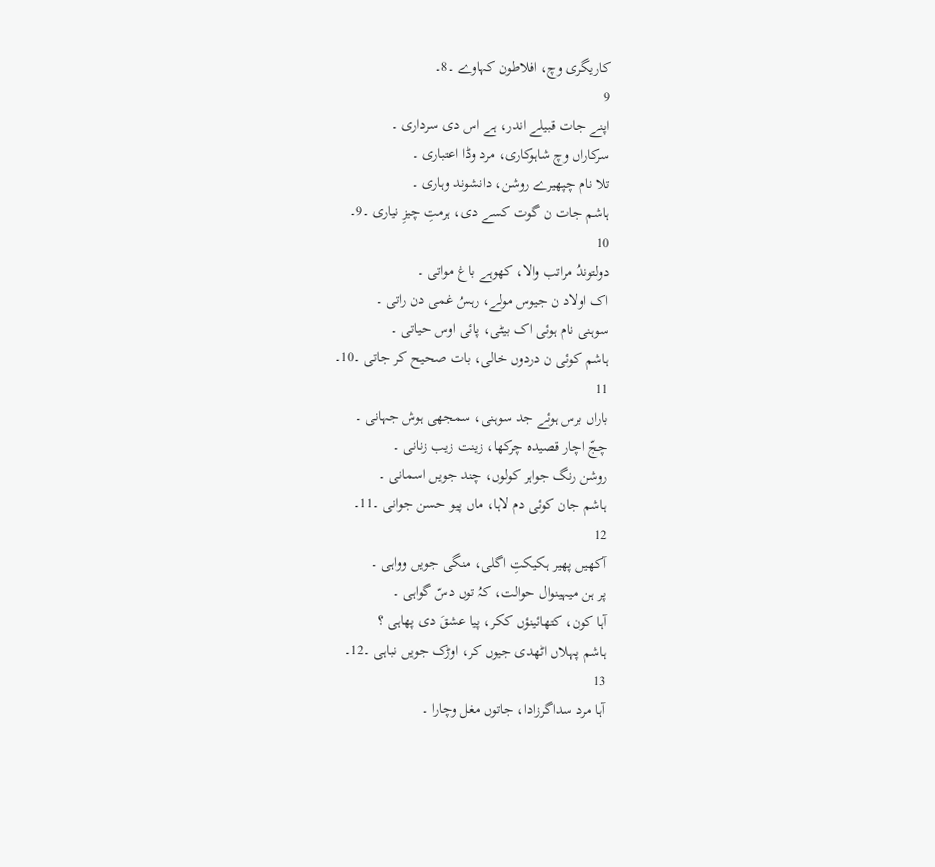کاریگری وچ، افلاطون کہاوے ۔8۔
9
اپنے جات قبیلے اندر، ہے اس دی سرداری ۔
سرکاراں وچ شاہوکاری، مرد وڈا اعتباری ۔
تلا نام چپھیرے روشن، دانشوند وہاری ۔
ہاشم جات ن گوت کسے دی، ہرمتِ چیزِ نیاری ۔9۔
10
دولتوندُ مراتب والا، کھوہے باغ مواتی ۔
اک اولاد ن جیوس مولے، رہسُ غمی دن راتی ۔
سوہنی نام ہوئی اک بیٹی، پائی اوس حیاتی ۔
ہاشم کوئی ن دردوں خالی، بات صحیح کر جاتی ۔10۔
11
باراں برس ہوئے جد سوہنی، سمجھی ہوش جہانی ۔
چجّ اچار قصیدہ چرکھا، زینت زیب زنانی ۔
روشن رنگ جواہر کولوں، چند جویں اسمانی ۔
ہاشم جان کوئی دم لاہا، ماں پیو حسن جوانی ۔11۔
12
آکھیں پھیر ہکیکتِ اگلی، منگی جویں وواہی ۔
پر ہن میہینوال حوالت، کہُ توں دسّ گواہی ۔
آہا کون، کتھائینؤں ککر، پیا عشقَ دی پھاہی ؟
ہاشم پہلاں اٹھدی جیوں کر، اوڑک جویں نباہی ۔12۔
13
آہا مرد سداگرزادا، جاتوں مغل وچارا ۔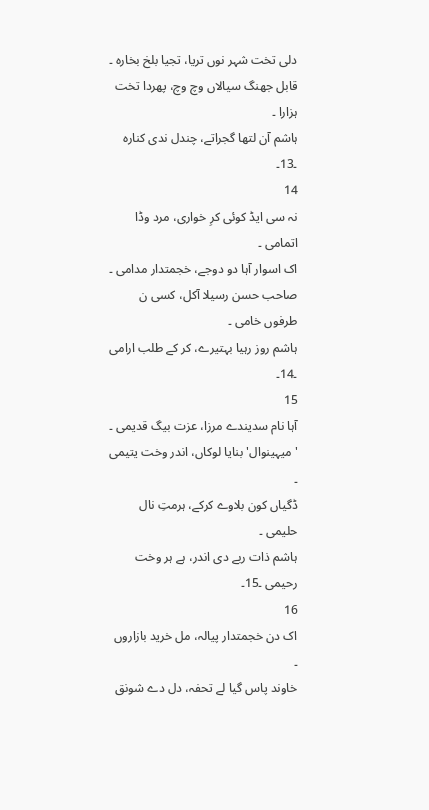دلی تخت شہر نوں تریا، تجیا بلخ بخارہ ۔
قابل جھنگ سیالاں وچ وچ، پھردا تخت ہزارا ۔
ہاشم آن لتھا گجراتے، چندل ندی کنارہ ۔13۔
14
نہ سی ایڈ کوئی کرِ خواری، مرد وڈا اتمامی ۔
اک اسوار آہا دو دوجے، خجمتدار مدامی ۔
صاحب حسن رسیلا آکل، کسی ن طرفوں خامی ۔
ہاشم روز رہیا بہتیرے، کر کے طلب ارامی ۔14۔
15
آہا نام سدیندے مرزا، عزت بیگ قدیمی ۔
'میہینوال' بنایا لوکاں، اندر وخت یتیمی ۔
ڈگیاں کون بلاوے کرکے، ہرمتِ نال حلیمی ۔
ہاشم ذات ربے دی اندر، ہے ہر وخت رحیمی ۔15۔
16
اک دن خجمتدار پیالہ، مل خرید بازاروں ۔
خاوند پاس گیا لے تحفہ، دل دے شونق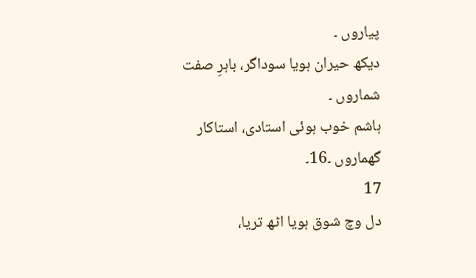پیاروں ۔
دیکھ حیران ہویا سوداگر، باہرِ صفت شماروں ۔
ہاشم خوب ہوئی استادی، استاکار گھماروں ۔16۔
17
دل وچ شوق ہویا اٹھ تریا،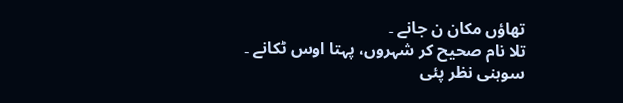تھاؤں مکان ن جانے ۔
تلا نام صحیح کر شہروں، پہتا اوس ٹکانے ۔
سوہنی نظر پئی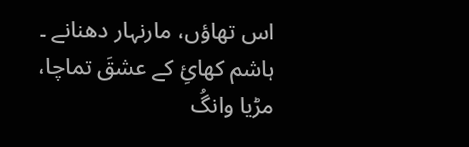اس تھاؤں، مارنہار دھنانے ۔
ہاشم کھائِ کے عشقَ تماچا، مڑیا وانگُ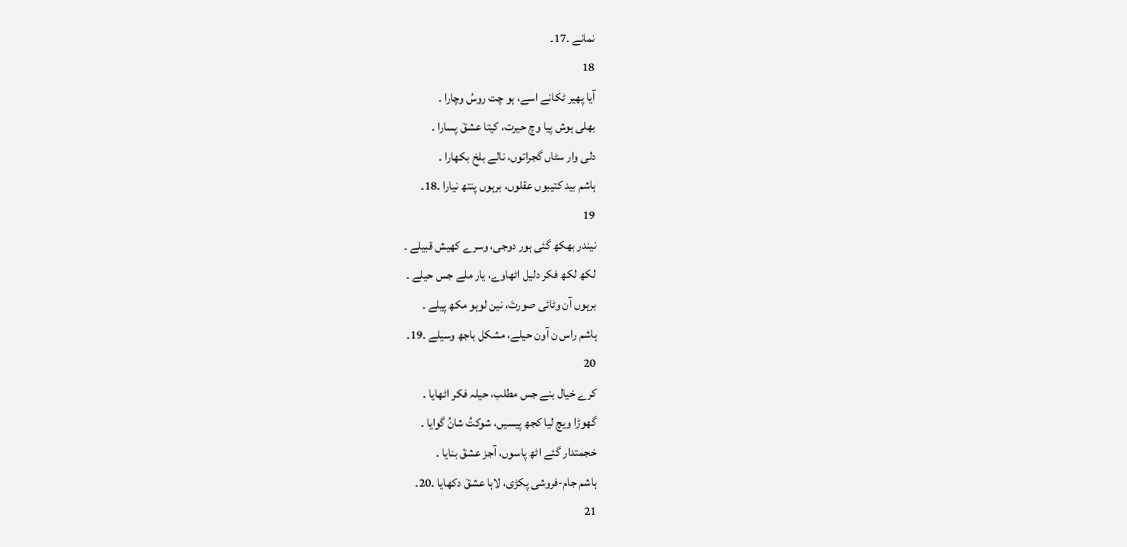نمانے ۔17۔
18
آیا پھیر ٹکانے اسے، ہو چت روسُ وچارا ۔
بھلی ہوش پیا وچ حیرت، کیتا عشقَ پسارا ۔
دلی وار سٹاں گجراتوں، نالے بلخ بکھارا ۔
ہاشم بید کتیبوں عقلوں، برہوں پنتھ نیارا ۔18۔
19
نیندر بھکھ گئی ہور دوجی، وسرے کھیش قبیلے ۔
لکھ لکھ فکر دلیل اٹھاوے، یار ملے جس حیلے ۔
برہوں آن وٹائی صورتَ، نین لوہو مکھ پیلے ۔
ہاشم راس ن آون حیلے، مشکل باجھ وسیلے ۔19۔
20
کرے خیال بنے جس مطلب، حیلہ فکر اٹھایا ۔
گھوڑا ویچ لیا کجھ پیسیں، شوکتُ شانُ گوایا ۔
خجمتدار گئے اٹھ پاسوں، آجز عشقَ بنایا ۔
ہاشم جام-فروشی پکڑی، لاہا عشقَ دکھایا ۔20۔
21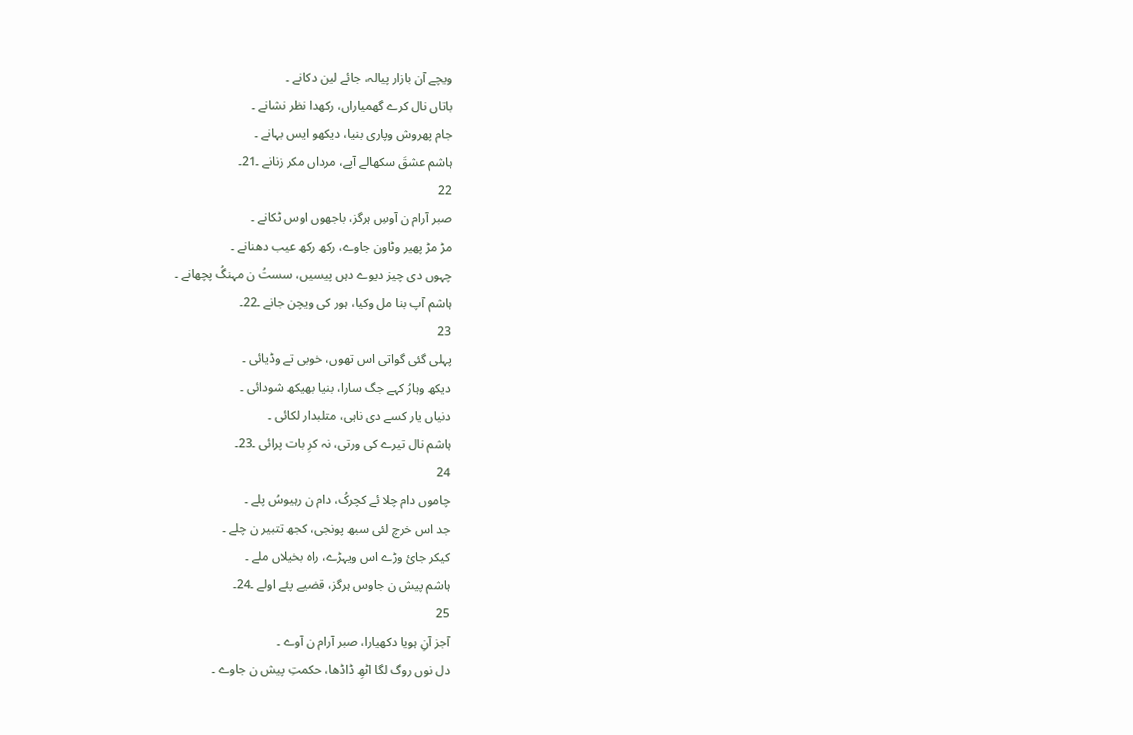ویچے آن بازار پیالہ، جائے لین دکانے ۔
باتاں نال کرے گھمیاراں، رکھدا نظر نشانے ۔
جام پھروش وپاری بنیا، دیکھو ایس بہانے ۔
ہاشم عشقَ سکھالے آپے، مرداں مکر زنانے ۔21۔
22
صبر آرام ن آوسِ ہرگز، باجھوں اوس ٹکانے ۔
مڑ مڑ پھیر وٹاون جاوے، رکھ رکھ عیب دھنانے ۔
چہوں دی چیز دیوے دہں پیسیں، سستُ ن مہنگُ پچھانے ۔
ہاشم آپ بنا مل وکیا، ہور کی ویچن جانے ۔22۔
23
پہلی گئی گواتی اس تھوں، خوبی تے وڈیائی ۔
دیکھ وہارُ کہے جگ سارا، بنیا بھیکھ شودائی ۔
دنیاں یار کسے دی ناہی، متلبدار لکائی ۔
ہاشم نال تیرے کی ورتی، نہ کرِ بات پرائی ۔23۔
24
چاموں دام چلا ئے کچرکُ، دام ن رہیوسُ پلے ۔
جد اس خرچ لئی سبھ پونجی، کجھ تتبیر ن چلے ۔
کیکر جائ وڑے اس ویہڑے، راہ بخیلاں ملے ۔
ہاشم پیش ن جاوس ہرگز، قضیے پئے اولے ۔24۔
25
آجز آنِ ہویا دکھیارا، صبر آرام ن آوے ۔
دل نوں روگ لگا اٹھِ ڈاڈھا، حکمتِ پیش ن جاوے ۔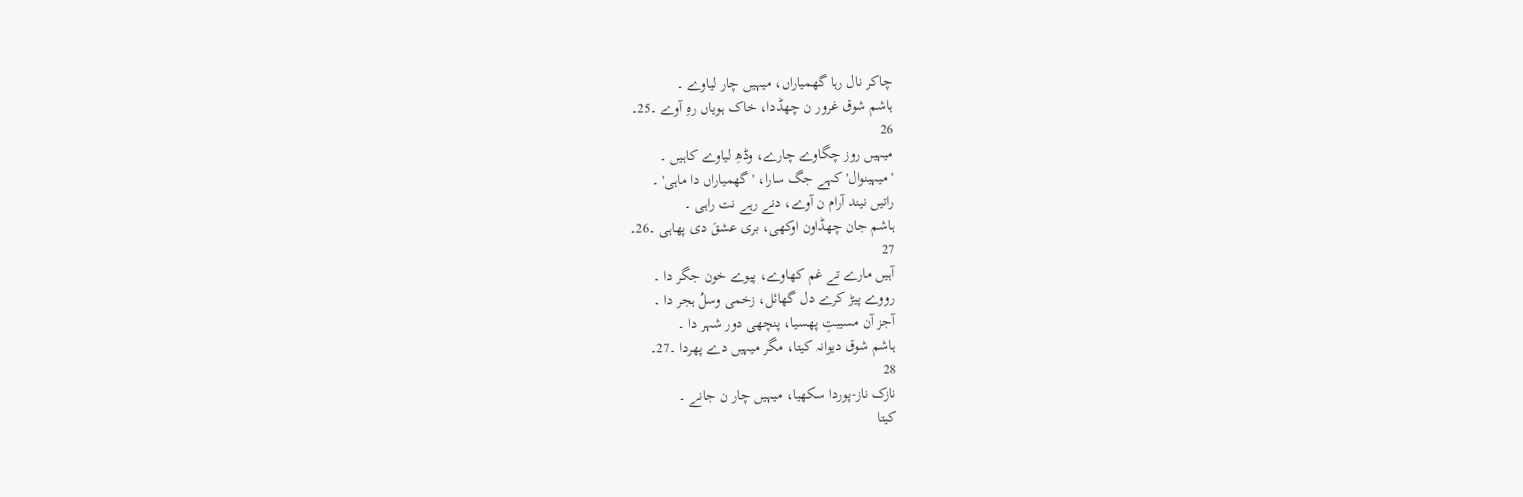چاکر نال رہا گھمیاراں، میہیں چار لیاوے ۔
ہاشم شوق غرور ن چھڈدا، خاک ہویاں رہِ آوے ۔25۔
26
میہیں روز چگاوے چارے، وڈھِ لیاوے کاہیں ۔
'میہینوال' کہے جگ سارا، 'گھمیاراں دا ماہی' ۔
راتیں نیند آرام ن آوے، دنے رہے نت راہی ۔
ہاشم جان چھڈاون اوکھی، بری عشقَ دی پھاہی ۔26۔
27
آہیں مارے تے غم کھاوے، پیوے خون جگر دا ۔
رووے پیڑ کرے دل گھائل، زخمی وسلُ ہجر دا ۔
آجز آن مسیبتِ پھسیا، پنچھی دور شہر دا ۔
ہاشم شوق دیوانہ کیتا، مگر میہیں دے پھردا ۔27۔
28
نازک ناز-پوردا سکھیا، میہیں چار ن جانے ۔
کیتا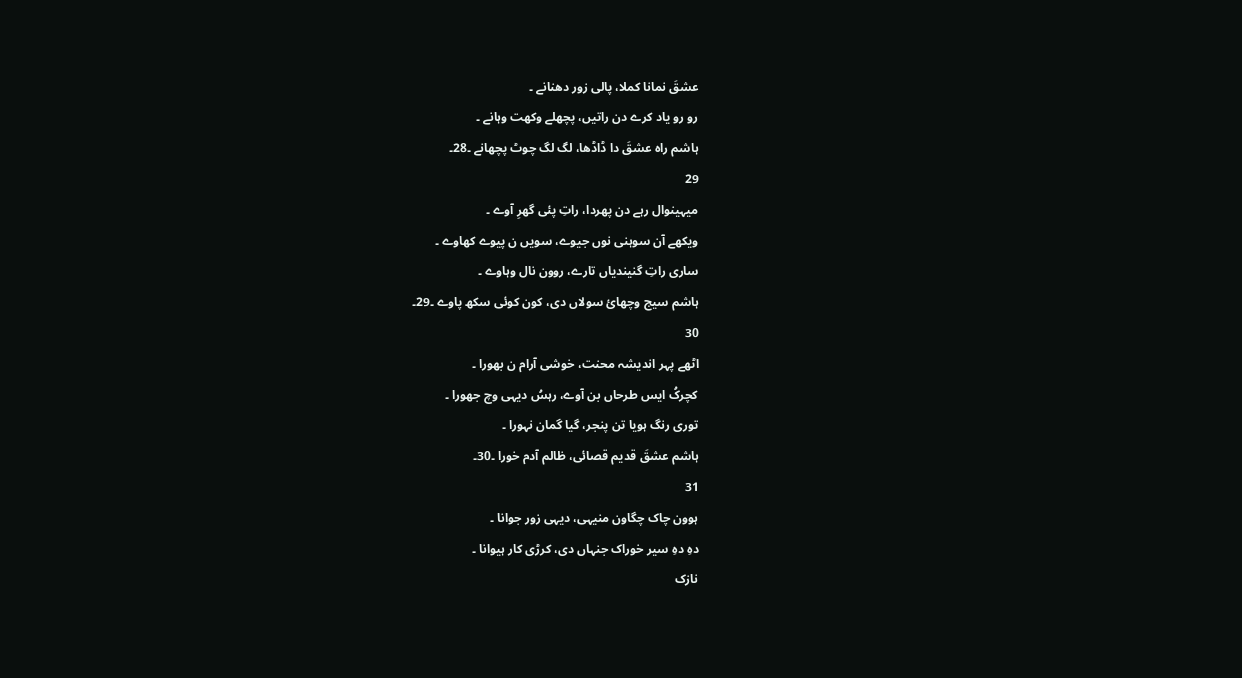عشقَ نمانا کملا، پالی زور دھنانے ۔
رو رو یاد کرے دن راتیں، پچھلے وکھت وہانے ۔
ہاشم راہ عشقَ دا ڈاڈھا، لگ لگ چوٹ پچھانے ۔28۔
29
میہینوال رہے دن پھردا، راتِ پئی گھرِ آوے ۔
ویکھے آن سوہنی نوں جیوے، سویں ن پیوے کھاوے ۔
ساری راتِ گنیندیاں تارے، روون نال وہاوے ۔
ہاشم سیج وچھائ سولاں دی، کون کوئی سکھ پاوے ۔29۔
30
اٹھے پہر اندیشہ محنت، خوشی آرام ن بھورا ۔
کچرکُ ایس طرحاں بن آوے، رہسُ دیہی وچ جھورا ۔
توری رنگ ہویا تن پنجر، گیا گمان نہورا ۔
ہاشم عشقَ قدیم قصائی، ظالم آدم خورا ۔30۔
31
ہوون چاک چگاون منیہی، دیہی زور جوانا ۔
دہِ دہِ سیر خوراک جنہاں دی، کرڑی کار ہیوانا ۔
نازک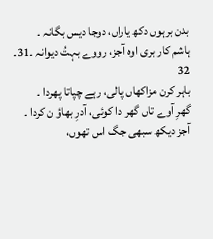بدن برہوں دکھ یاراں، دوجا دیس بگانہ ۔
ہاشم کار بری اوہ آجز، رووے بہتُ دیوانہ ۔31۔
32
باہر کرن مزاکھاں پالی، رہے چپاتا پھردا ۔
گھرِ آوے تاں گھر دا کوئی، آدرِ بھاؤ ن کردا ۔
آجز دیکھ سبھی جگ اس تھوں،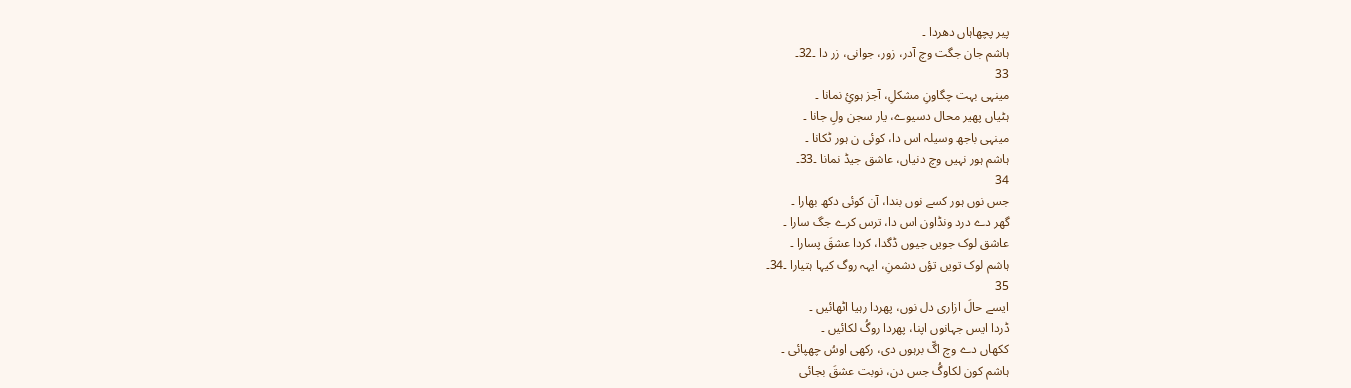پیر پچھاہاں دھردا ۔
ہاشم جان جگت وچ آدر، زور، جوانی، زر دا ۔32۔
33
مینہی بہت چگاونِ مشکلِ، آجز ہوئِ نمانا ۔
ہٹیاں پھیر محال دسیوے، یار سجن ولِ جانا ۔
مینہی باجھ وسیلہ اس دا، کوئی ن ہور ٹکانا ۔
ہاشم ہور نہیں وچ دنیاں، عاشق جیڈ نمانا ۔33۔
34
جس نوں ہور کسے نوں بندا، آن کوئی دکھ بھارا ۔
گھر دے درد ونڈاون اس دا، ترس کرے جگ سارا ۔
عاشق لوک جویں جیوں ڈگدا، کردا عشقَ پسارا ۔
ہاشم لوک تویں تؤں دشمنِ، ایہہ روگ کیہا ہتیارا ۔34۔
35
ایسے حالَ ازاری دل نوں، پھردا رہیا اٹھائیں ۔
ڈردا ایس جہانوں اپنا، پھردا روگُ لکائیں ۔
ککھاں دے وچ اگّ برہوں دی، رکھی اوسُ چھپائی ۔
ہاشم کون لکاوگُ جس دن، نوبت عشقَ بجائی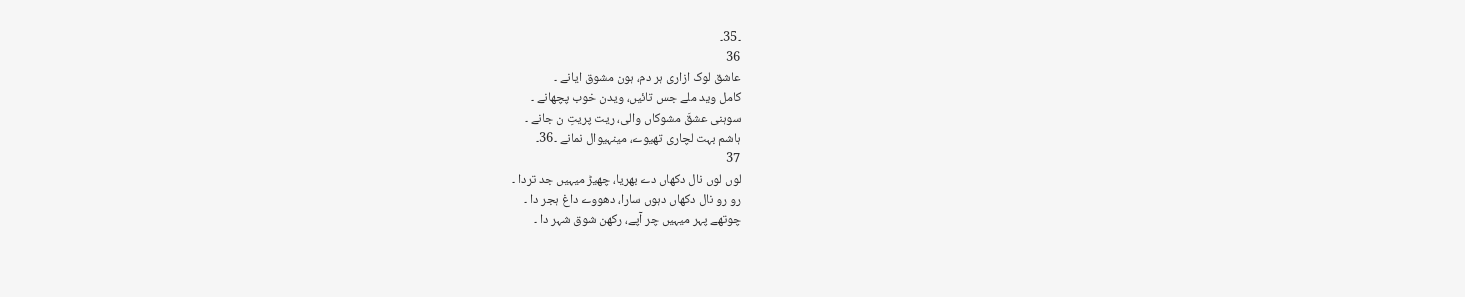۔35۔
36
عاشق لوک ازاری ہر دم، ہون مشوق ایانے ۔
کامل وید ملے جس تائیں، ویدن خوب پچھانے ۔
سوہنی عشقَ مشوکاں والی، ریت پریتِ ن جانے ۔
ہاشم بہت لچاری تھیوے، مینہیوال نمانے ۔36۔
37
لوں لوں نال دکھاں دے بھریا، چھیڑ میہیں جد تردا ۔
رو رو نال دکھاں دہوں سارا، دھووے داغ ہجر دا ۔
چوتھے پہر میہیں چر آپے، رکھن شوق شہر دا ۔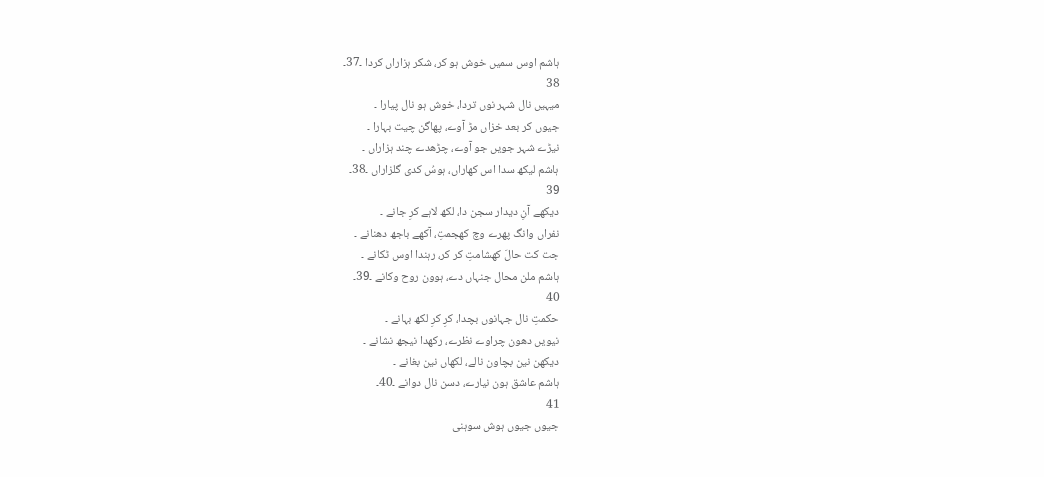ہاشم اوس سمیں خوش ہو کر، شکر ہزاراں کردا ۔37۔
38
میہیں نال شہر نوں تردا، خوش ہو نال پیارا ۔
جیوں کر بعد خزاں مڑ آوے، پھاگن چیت بہارا ۔
نیڑے شہر جویں جو آوے، چڑھدے چند ہزاراں ۔
ہاشم لیکھ سدا اس کھاراں، ہوسُ کدی گلزاراں ۔38۔
39
دیکھے آنِ دیدار سجن دا، لکھ لاہے کرِ جانے ۔
نفراں وانگ پھرے وچ کھجمتِ، آکھے باجھ دھنانے ۔
جت کت حالَ کھشامتِ کر کر، رہندا اوس ٹکانے ۔
ہاشم ملن محال جنہاں دے، ہوون روح وکانے ۔39۔
40
حکمتِ نال جہانوں بچدا، کرِ کرِ لکھ بہانے ۔
نیویں دھون چراوے نظرے، رکھدا نیجھ نشانے ۔
دیکھن نین بچاون نالے، لکھاں نین بغانے ۔
ہاشم عاشق ہون نیارے، دسن نال دوانے ۔40۔
41
جیوں جیوں ہوش سوہنی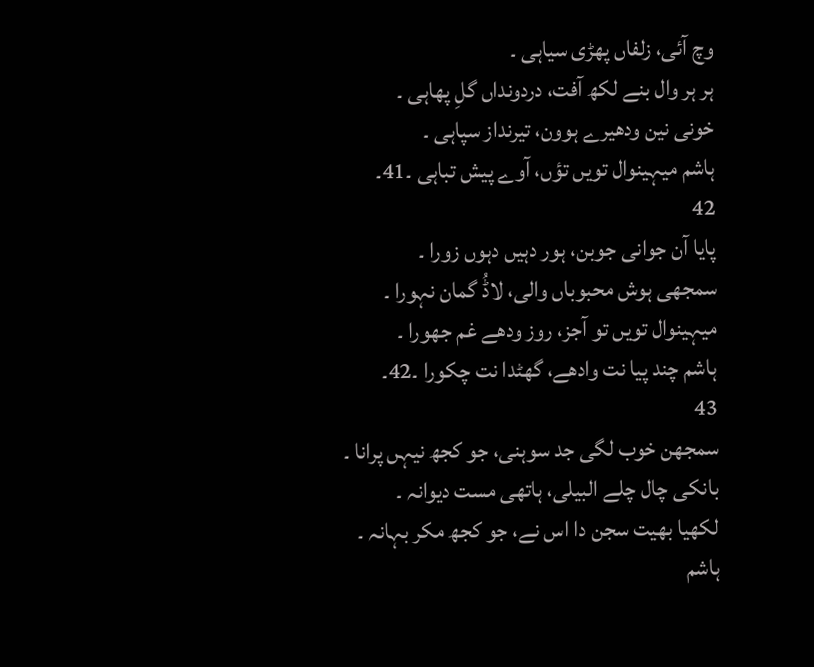وچ آئی، زلفاں پھڑی سیاہی ۔
ہر ہر وال بنے لکھ آفت، دردونداں گلِ پھاہی ۔
خونی نین ودھیرے ہوون، تیرنداز سپاہی ۔
ہاشم میہینوال تویں تؤں، آوے پیش تباہی ۔41۔
42
پایا آن جوانی جوبن، ہور دہیں دہوں زورا ۔
سمجھی ہوش محبوباں والی، لاڈُ گمان نہورا ۔
میہینوال تویں تو آجز، روز ودھے غم جھورا ۔
ہاشم چند پیا نت وادھے، گھٹدا نت چکورا ۔42۔
43
سمجھن خوب لگی جد سوہنی، جو کجھ نیہں پرانا ۔
بانکی چال چلے البیلی، ہاتھی مست دیوانہ ۔
لکھیا بھیت سجن دا اس نے، جو کجھ مکر بہانہ ۔
ہاشم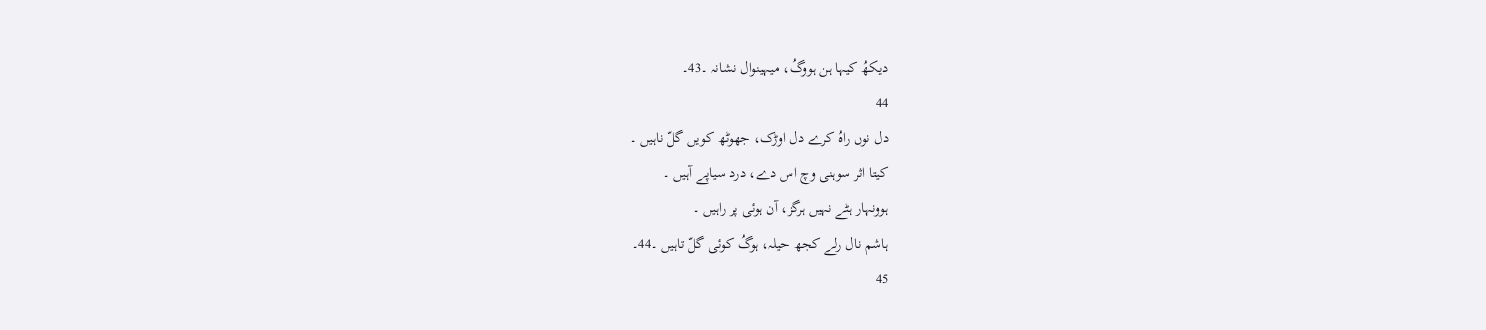دیکھُ کیہا ہن ہووگُ، میہینوال نشانہ ۔43۔
44
دل نوں راہُ کرے دل اوڑک، جھوٹھ کویں گلّ ناہیں ۔
کیتا اثر سوہنی وچ اس دے، درد سیاپے آہیں ۔
ہوونہار ہٹے نہیں ہرگز، آن ہوئی پر راہیں ۔
ہاشم نال رلے کجھ حیلہ، ہوگُ کوئی گلّ تاہیں ۔44۔
45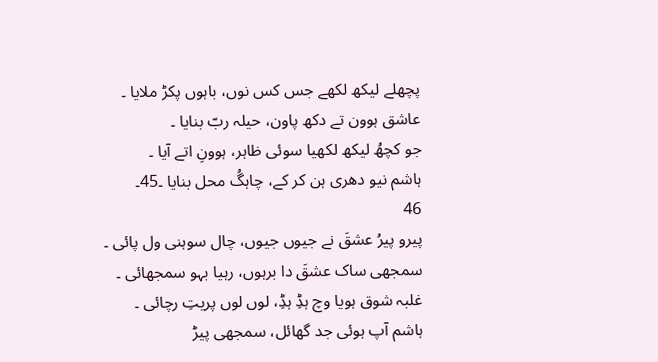پچھلے لیکھ لکھے جس کس نوں، باہوں پکڑ ملایا ۔
عاشق ہوون تے دکھ پاون، حیلہ ربّ بنایا ۔
جو کچھُ لیکھ لکھیا سوئی ظاہر، ہوونِ اتے آیا ۔
ہاشم نیو دھری ہن کر کے، چاہگُ محل بنایا ۔45۔
46
پیرو پیرُ عشقَ نے جیوں جیوں، چال سوہنی ول پائی ۔
سمجھی ساک عشقَ دا برہوں، رہیا بہو سمجھائی ۔
غلبہ شوق ہویا وچ ہڈِ ہڈِ، لوں لوں پریتِ رچائی ۔
ہاشم آپ ہوئی جد گھائل، سمجھی پیڑ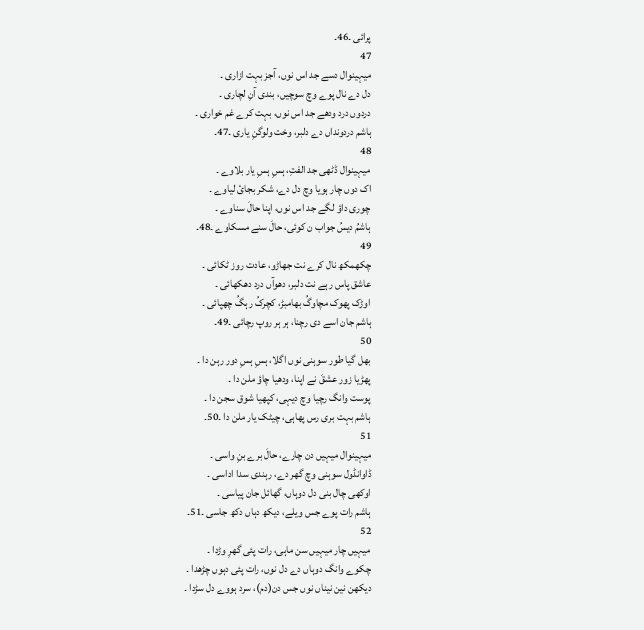پرائی ۔46۔
47
میہینوال دسے جد اس نوں، آجز بہت ازاری ۔
دل دے نال پوے وچ سوچیں، بندی آنِ لچاری ۔
دردوں درد ودھے جد اس نوں، بہت کرے غم خواری ۔
ہاشم دردونداں دے دلبر، وخت ولوگنِ یاری ۔47۔
48
میہینوال ڈٹھی جد الفتِ، ہسِ ہسِ یار بلاوے ۔
اک دوں چار ہویا وچ دل دے، شکر بجائ لیاوے ۔
چوری داؤ لگے جد اس نوں، اپنا حالَ سناوے ۔
ہاشمُ دیسُ جواب ن کوئی، حالَ سنے مسکاوے ۔48۔
49
چکھمکھ نال کرے نت جھاڑو، عادت روز ٹکائی ۔
عاشق پاس رہے نت دلبر، دھوآں درد دھکھائی ۔
اوڑک پھوک مچاوگُ بھامبڑ، کچرکُ رہگُ چھپائی ۔
ہاشم جان اسے دی رچنا، ہر ہر روپ رچائی ۔49۔
50
بھل گیا طور سوہنی نوں اگلا، ہسِ ہسِ دور رہن دا ۔
پھڑیا زور عشقَ نے اپنا، ودھیا چاؤ ملن دا ۔
پوست وانگ رچیا وچ دیہی، کپھیا شوق سجن دا ۔
ہاشم بہت بری رس پھاہی، چیٹک یار ملن دا ۔50۔
51
میہینوال میہیں دن چارے، حالَ برے بنِ واسی ۔
ڈاوانڈول سوہنی وچ گھر دے، رہندی سدا اداسی ۔
اوکھی چال بنی دل دوہاں، گھائل جان پیاسی ۔
ہاشم رات پوے جس ویلے، دیکھ دہاں دکھ جاسی ۔51۔
52
میہیں چار میہیں سن ماہی، رات پئی گھرِ وڑدا ۔
چکوے وانگ دوہاں دے دل نوں، رات پئی دہوں چڑھدا ۔
دیکھن نین نیناں نوں جس دن(دم)، سرد ہووے دل سڑدا ۔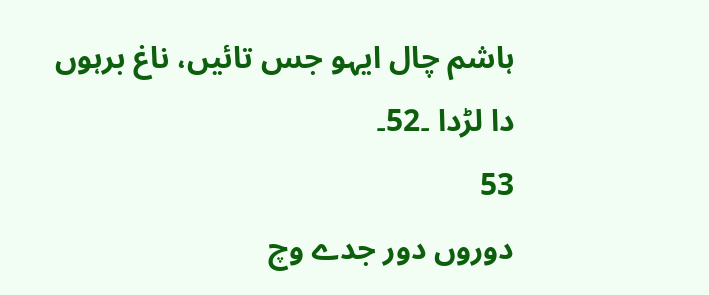ہاشم چال ایہو جس تائیں، ناغ برہوں دا لڑدا ۔52۔
53
دوروں دور جدے وچ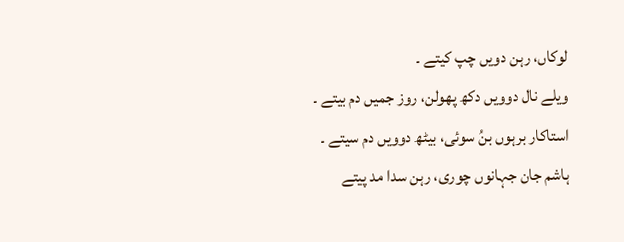لوکاں، رہن دویں چپ کیتے ۔
ویلے نال دوویں دکھ پھولن، روز جمیں دم بیتے ۔
استاکار برہوں بنُ سوئی، بیٹھ دوویں دم سیتے ۔
ہاشم جان جہانوں چوری، رہن سدا مد پیتے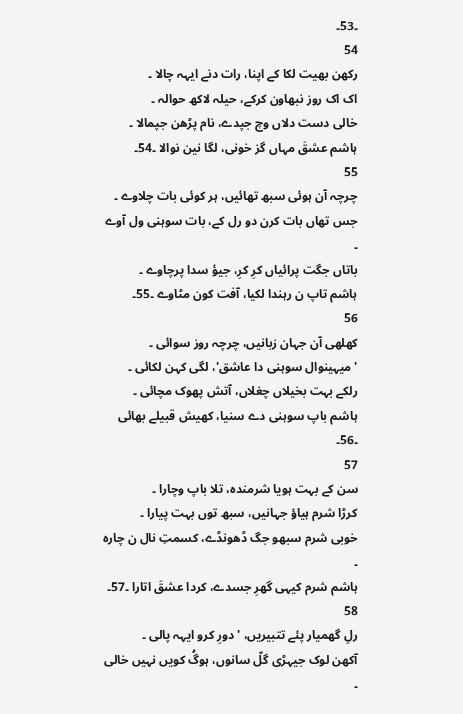۔53۔
54
رکھن بھیت لکا کے اپنا، رات دنے ایہہ چالا ۔
اک اک روز نبھاون کرکے، حیلہ لاکھ حوالہ ۔
خالی دست دلاں وچ جپدے، نام پڑھن جپمالا ۔
ہاشم عشقَ مہاں گز خونی، لگا نین نوالا ۔54۔
55
چرچہ آن ہوئی سبھ تھائیں، ہر کوئی بات چلاوے ۔
جس تھاں بات کرن دو رل کے، بات سوہنی ول آوے ۔
باتاں جگت پرائیاں کرِ کرِ، جیؤ سدا پرچاوے ۔
ہاشم تاپ ن رہندا لکیا، آفت کون مٹاوے ۔55۔
56
کھلھی آن جہان زبانیں، چرچہ روز سوائی ۔
'میہینوال سوہنی دا عاشق'، لگی کہن لکائی ۔
رلکے بہت بخیلاں چغلاں، آتش پھوک مچائی ۔
ہاشم باپ سوہنی دے سنیا، کھیش قبیلے بھائی ۔56۔
57
سن کے بہت ہویا شرمندہ، تلا باپ وچارا ۔
کرڑا شرم ہیاؤ جہانیں، سبھ توں بہت پیارا ۔
خوبی شرم سبھو جگ ڈھونڈے، کسمتِ نال ن چارہ ۔
ہاشم شرم کیہی گھرِ جسدے، کردا عشقَ اتارا ۔57۔
58
رلِ گھمیار پئے تتبیریں، 'دورِ کرو ایہہ پالی ۔
آکھن لوک جیہڑی گلّ سانوں، ہوگُ کویں نہیں خالی ۔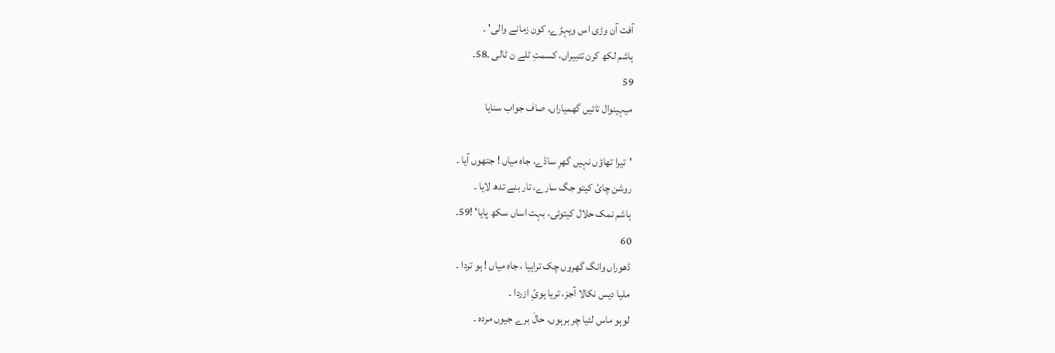آفت آن وڑی اس ویہڑے، کون زمانے والی' ۔
ہاشم لکھ کرن تتبیراں، کسمتِ ٹلے ن ٹالی ۔58۔
59
میہینوال تائیں گھمیاراں، صاف جواب سنایا

'تیرا تھاؤں نہیں گھرِ ساڈے، جاہ میاں ! جتھوں آیا ۔
روشن چائ کیتو جگ سارے، تار بنے تدھ لایا ۔
ہاشم نمک حلال کیتوئی، بہت اساں سکھ پایا' !59۔
60
ڈھوراں وانگ گھروں چک تراہیا ، جاہ میاں ! ہو تردا ۔
ملیا دیس نکالا آجز، تریا ہوئِ ازردا ۔
لوہو ماس لئیا چر برہوں، حالَ برے جیوں مردہ ۔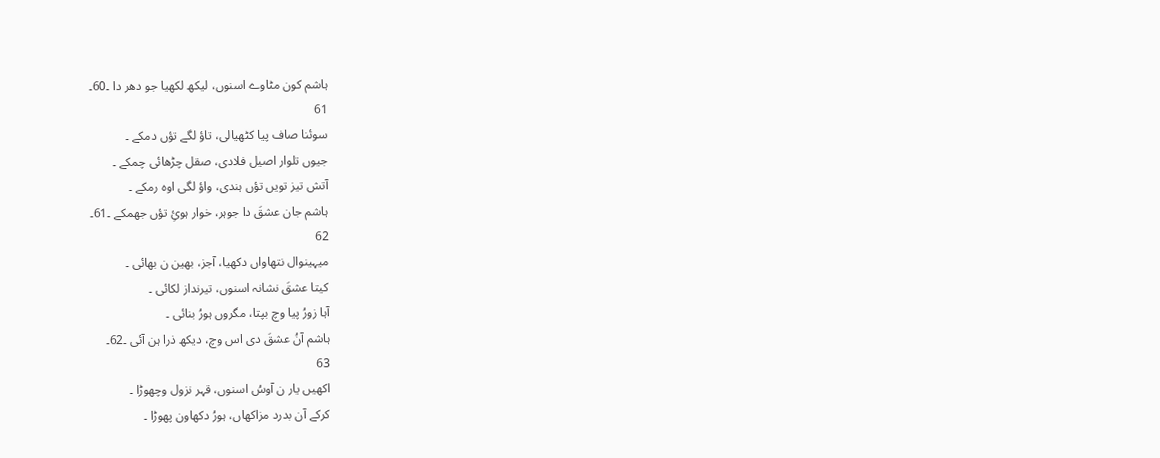ہاشم کون مٹاوے اسنوں، لیکھ لکھیا جو دھر دا ۔60۔
61
سوئنا صاف پیا کٹھیالی، تاؤ لگے تؤں دمکے ۔
جیوں تلوار اصیل فلادی، صقل چڑھائی چمکے ۔
آتش تیز تویں تؤں ہندی، واؤ لگی اوہ رمکے ۔
ہاشم جان عشقَ دا جوہر، خوار ہوئِ تؤں جھمکے ۔61۔
62
میہینوال نتھاواں دکھیا، آجز، بھین ن بھائی ۔
کیتا عشقَ نشانہ اسنوں، تیرنداز لکائی ۔
آہا زورُ پیا وچ بپتا، مگروں ہورُ بنائی ۔
ہاشم آنُ عشقَ دی اس وچ، دیکھ ذرا ہن آئی ۔62۔
63
اکھیں یار ن آوسُ اسنوں، قہر نزول وچھوڑا ۔
کرکے آن بدرد مزاکھاں، ہورُ دکھاون پھوڑا ۔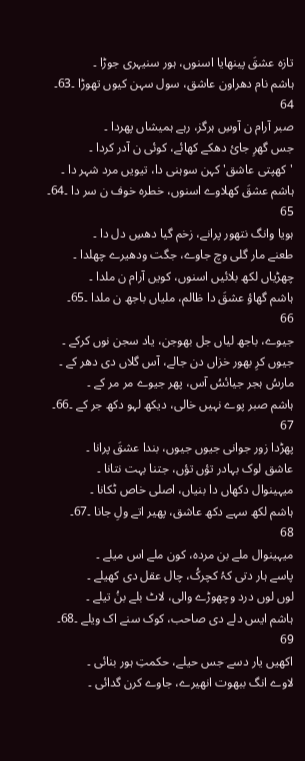تازہ عشقَ پینھایا اسنوں، ہور سنیہری جوڑا ۔
ہاشم نام دھراون عاشق، سول سہن کیوں تھوڑا ۔63۔
64
صبر آرام ن آوسِ ہرگز، رہے ہمیشاں پھردا ۔
جس گھرِ جائ دھکے کھائے، کوئی ن آدر کردا ۔
'کھپتی عاشق' کہن سوہنی دا، تیویں مرد شہر دا ۔
ہاشم عشقَ کھلاوے اسنوں، خطرہ خوف ن سر دا ۔64۔
65
ہویا وانگ نتھور پرانے، زخم گیا دھسِ دل دا ۔
طعنے مار گلی وچ جاوے، جگت ودھیرے چھلدا ۔
چھڑیاں لکھ بلائیں اسنوں، کویں آرام ن ملدا ۔
ہاشم گھاؤ عشقَ دا ظالم، ملیاں باجھ ن ملدا ۔65۔
66
جیوے، باجھ لیاں جل بھوجن، یاد سجن نوں کرکے ۔
جیوں کرِ بھور خزاں دن جالے، آس گلاں دی دھر کے ۔
مارسُ ہجر جیائسُ آس، پھر جیوے مر مر کے ۔
ہاشم صبر پوے نہیں خالی، دیکھ لہو دکھ جر کے ۔66۔
67
پھڑدا زور جوانی جیوں جیوں، بندا عشقَ پرانا ۔
عاشق لوک بہادر تؤں تؤں، جتنا بہت نتانا ۔
میہینوال دکھاں دا بنیاں، اصلی خاص ٹکانا ۔
ہاشم لکھ سہے دکھ عاشق، پھیر اتے ولِ جانا ۔67۔
68
میہینوال ملے بن مردہ، کون ملے اس میلے ۔
پاسے ہار دتی کہُ کچرکُ، چال عقل دی کھیلے ۔
لوں لوں درد وچھوڑے والی، لاٹ بلے بنُ تیلے ۔
ہاشم ایس دلے دی صاحب، کوک سنے اک ویلے ۔68۔
69
اکھیں یار دسے جس حیلے، حکمتِ ہور بنائی ۔
لاوے انگ ببھوت انھیرے، جاوے کرن گدائی ۔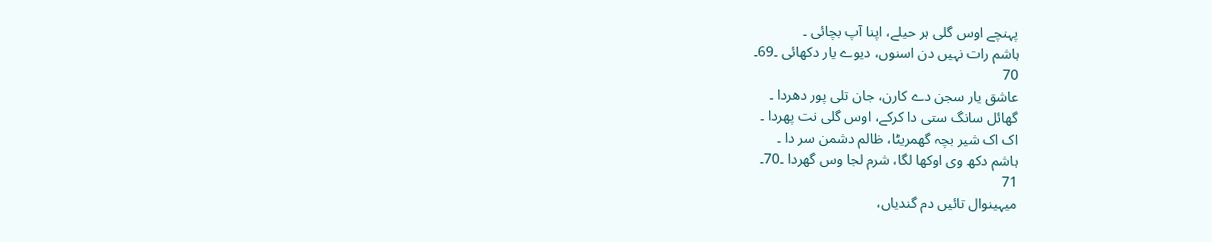پہنچے اوس گلی ہر حیلے، اپنا آپ بچائی ۔
ہاشم رات نہیں دن اسنوں، دیوے یار دکھائی ۔69۔
70
عاشق یار سجن دے کارن، جان تلی پور دھردا ۔
گھائل سانگ ستی دا کرکے، اوس گلی نت پھردا ۔
اک اک شیر بچہ گھمریٹا، ظالم دشمن سر دا ۔
ہاشم دکھ وی اوکھا لگا، شرم لجا وس گھردا ۔70۔
71
میہینوال تائیں دم گندیاں،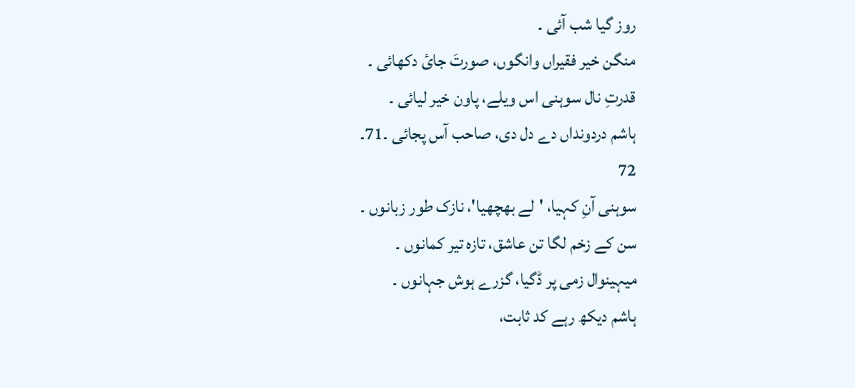روز گیا شب آئی ۔
منگن خیر فقیراں وانگوں، صورتَ جائ دکھائی ۔
قدرتِ نال سوہنی اس ویلے، پاون خیر لیائی ۔
ہاشم دردونداں دے دل دی، صاحب آس پجائی ۔71۔
72
سوہنی آنِ کہیا، 'لے بھچھیا'، نازک طور زبانوں ۔
سن کے زخم لگا تن عاشق، تازہ تیر کمانوں ۔
میہینوال زمی پر ڈگیا، گزرے ہوش جہانوں ۔
ہاشم دیکھ رہے کد ثابت،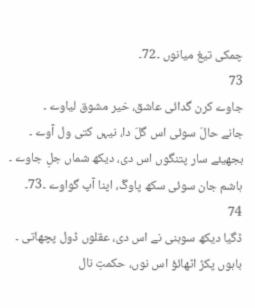چمکی تیغ میانوں ۔72۔
73
جاوے کرن گدائی عاشق، خیر مشوق لیاوے ۔
جانے حالَ سوئی اس گلّ دا، نیہں کتی ول آوے ۔
بجھیئے سار پتنگوں اس دی، دیکھ شماں جلِ جاوے ۔
ہاشم جان سوئی سکھ پاوگُ، اپنا آپ گواوے ۔73۔
74
ڈگیا دیکھ سوہنی نے اس دی، عقلوں ڈول پچھاتی ۔
باہوں پکڑ اٹھائؤ اس نوں، حکمتِ نال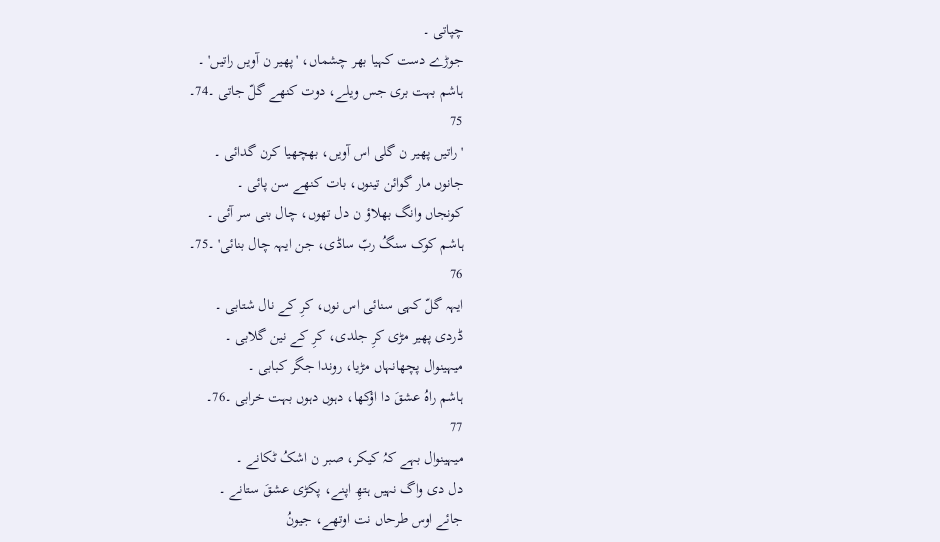چپاتی ۔
جوڑے دست کہیا بھر چشماں، 'پھیر ن آویں راتیں' ۔
ہاشم بہت بری جس ویلے، دوت کنھے گلّ جاتی ۔74۔
75
'راتیں پھیر ن گلی اس آویں، بھچھیا کرن گدائی ۔
جانوں مار گوائن تینوں، بات کنھے سن پائی ۔
کونجاں وانگ بھلاؤ ن دل تھوں، چال بنی سر آئی ۔
ہاشم کوک سنگُ ربّ ساڈی، جن ایہہ چال بنائی' ۔75۔
76
ایہہ گلّ کہی سنائی اس نوں، کرِ کے نال شتابی ۔
ڈردی پھیر مڑی کرِ جلدی، کرِ کے نین گلابی ۔
میہینوال پچھانہاں مڑیا، روندا جگر کبابی ۔
ہاشم راہُ عشقَ دا اؤکھا، دہوں دہوں بہت خرابی ۔76۔
77
میہینوال بہے کہُ کیکر، صبر ن اشکُ ٹکانے ۔
دل دی واگ نہیں ہتھِ اپنے، پکڑی عشقَ ستانے ۔
جائے اوس طرحاں نت اوتھے، جیونُ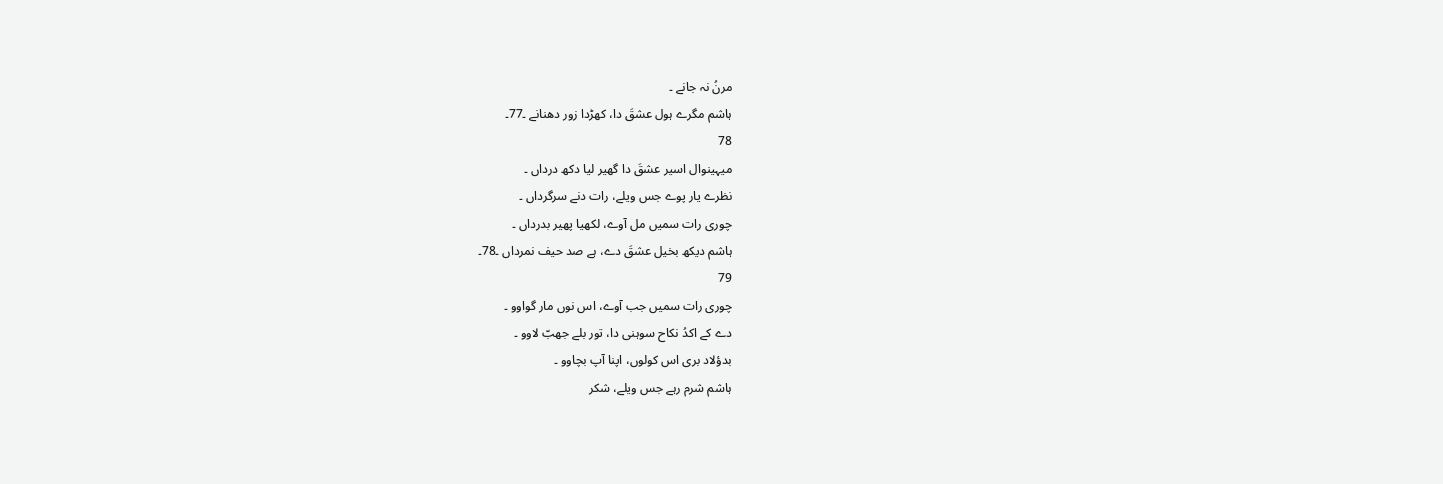مرنُ نہ جانے ۔
ہاشم مگرے ہول عشقَ دا، کھڑدا زور دھنانے ۔77۔
78
میہینوال اسیر عشقَ دا گھیر لیا دکھ درداں ۔
نظرے یار پوے جس ویلے، رات دنے سرگرداں ۔
چوری رات سمیں مل آوے، لکھیا پھیر بدرداں ۔
ہاشم دیکھ بخیل عشقَ دے، ہے صد حیف نمرداں ۔78۔
79
چوری رات سمیں جب آوے، اس نوں مار گواوو ۔
دے کے اکدُ نکاح سوہنی دا، تور بلے جھبّ لاوو ۔
بدؤلاد بری اس کولوں، اپنا آپ بچاوو ۔
ہاشم شرم رہے جس ویلے، شکر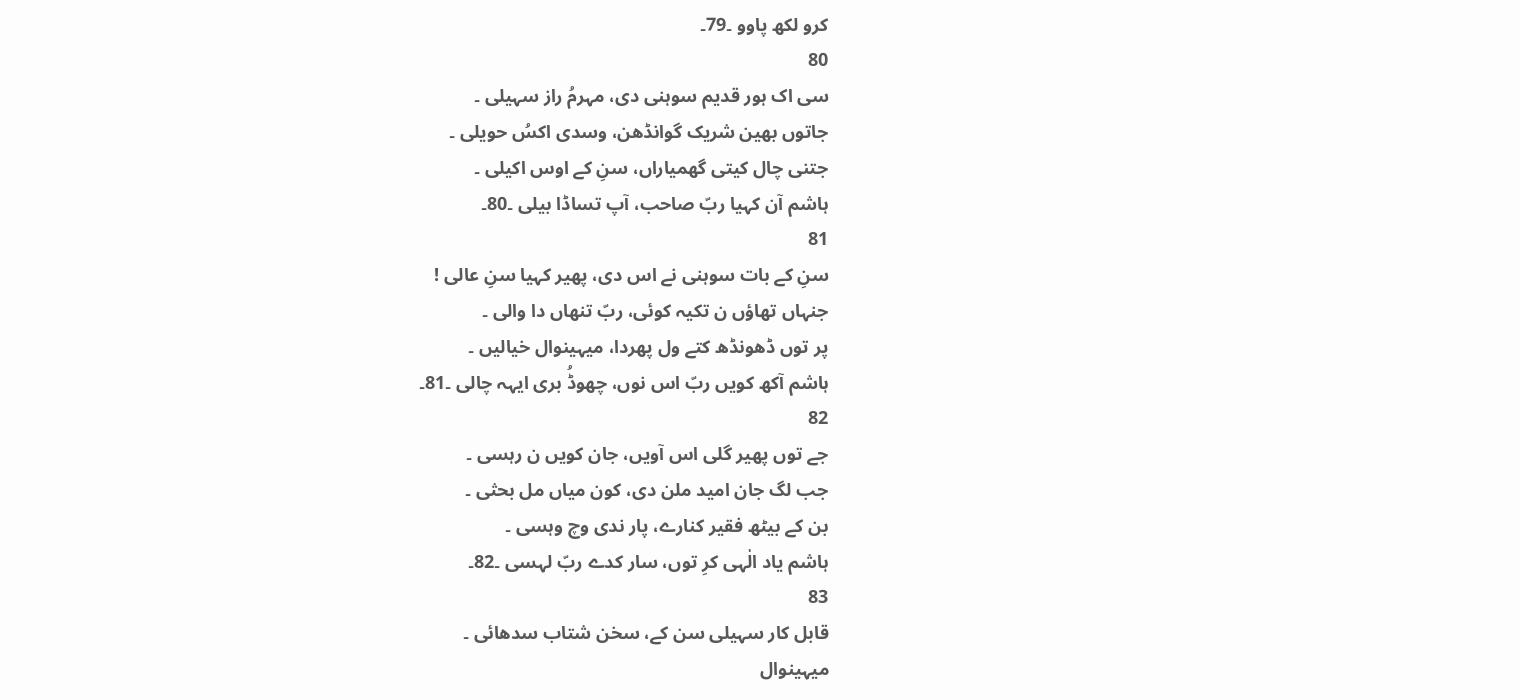کرو لکھ پاوو ۔79۔
80
سی اک ہور قدیم سوہنی دی، مہرمُ راز سہیلی ۔
جاتوں بھین شریک گوانڈھن، وسدی اکسُ حویلی ۔
جتنی چال کیتی گھمیاراں، سنِ کے اوس اکیلی ۔
ہاشم آن کہیا ربّ صاحب، آپ تساڈا بیلی ۔80۔
81
سنِ کے بات سوہنی نے اس دی، پھیر کہیا سنِ عالی !
جنہاں تھاؤں ن تکیہ کوئی، ربّ تنھاں دا والی ۔
پر توں ڈھونڈھ کتے ول پھردا، میہینوال خیالیں ۔
ہاشم آکھ کویں ربّ اس نوں، چھوڈُ بری ایہہ چالی ۔81۔
82
جے توں پھیر گلی اس آویں، جان کویں ن رہسی ۔
جب لگ جان امید ملن دی، کون میاں مل بحثی ۔
بن کے بیٹھ فقیر کنارے، پار ندی وچ وہسی ۔
ہاشم یاد الٰہی کرِ توں، سار کدے ربّ لہسی ۔82۔
83
قابل کار سہیلی سن کے، سخن شتاب سدھائی ۔
میہینوال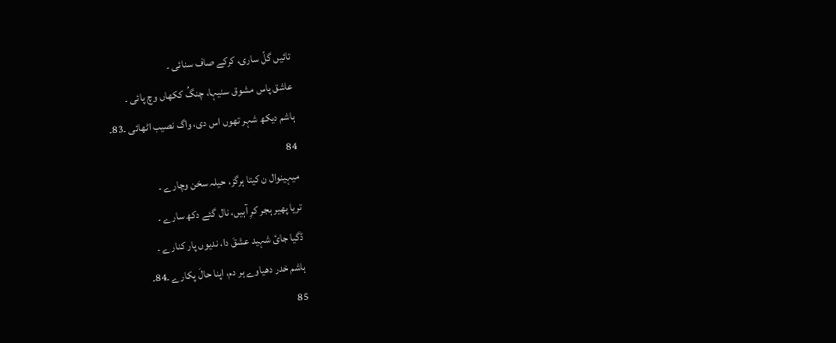تائیں گلّ ساری، کرکے صاف سنائی ۔
عاشق پاس مشوق سنیہا، چنگُ ککھاں وچ پائی ۔
ہاشم دیکھ شہر تھوں اس دی، واگ نصیب اٹھائی ۔83۔
84
میہینوال ن کیتا ہرگز، حیلہ سخن وچارے ۔
تریا پھیر ہجر کرِ آہیں، نال گئے دکھ سارے ۔
ڈگیا جائ شہید عشقَ دا، ندیوں پار کنارے ۔
ہاشم خدر دھیاوے ہر دم، اپنا حالَ پکارے ۔84۔
85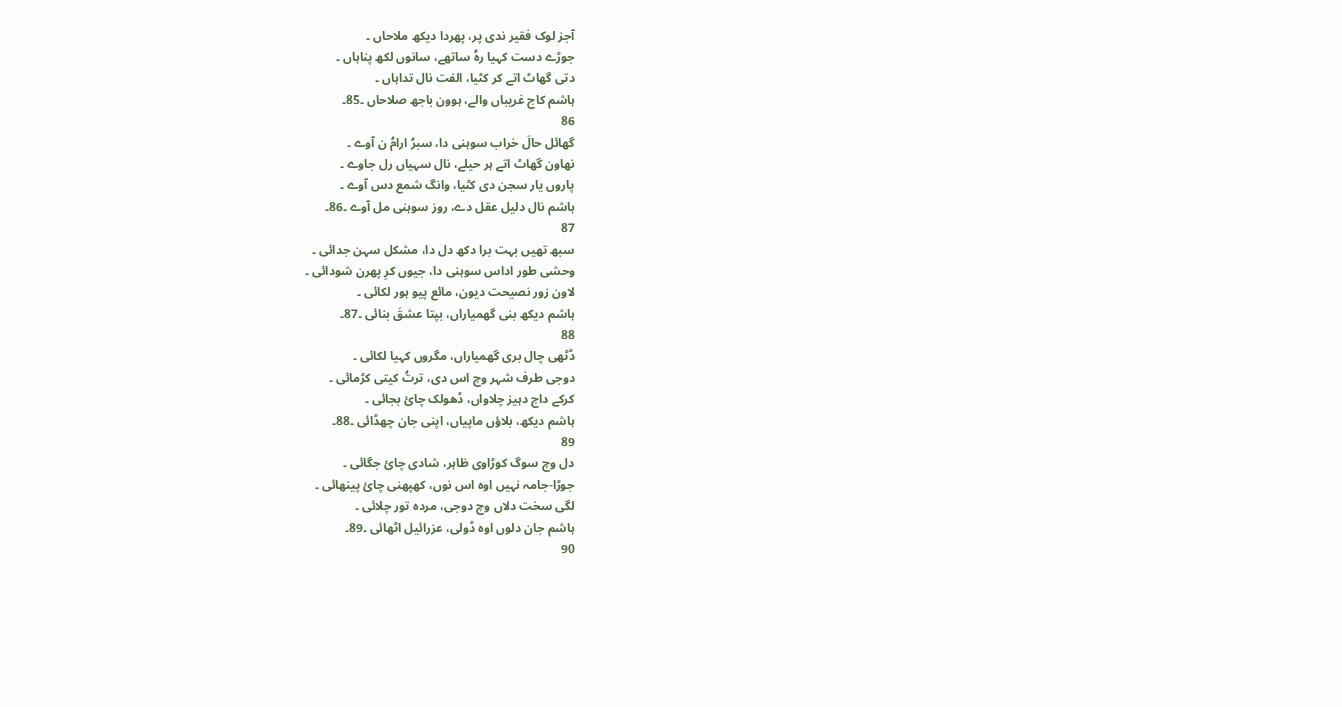آجز لوک فقیر ندی پر، پھردا دیکھ ملاحاں ۔
جوڑے دست کہیا رہُ ساتھے، سانوں لکھ پناہاں ۔
دتی گھاٹ اتے کر کٹیا، الفت نال تداہاں ۔
ہاشم کاج غریباں والے، ہوون باجھ صلاحاں ۔85۔
86
گھائل حالَ خراب سوہنی دا، سبرُ ارامُ ن آوے ۔
نھاون گھاٹ اتے ہر حیلے، نال سہیاں رل جاوے ۔
پاروں یار سجن دی کٹیا، وانگ شمع دس آوے ۔
ہاشم نال دلیل عقل دے، روز سوہنی مل آوے ۔86۔
87
سبھ تھیں بہت برا دکھ دل دا، مشکل سہن جدائی ۔
وحشی طور اداس سوہنی دا، جیوں کرِ پھرن شودائی ۔
لاون زور نصیحت دیون، مائع پیو ہور لکائی ۔
ہاشم دیکھ بنی گھمیاراں، بپتا عشقَ بنائی ۔87۔
88
ڈٹھی چال بری گھمیاراں، مگروں کہیا لکائی ۔
دوجی طرف شہر وچ اس دی، ترتُ کیتی کڑمائی ۔
کرکے داج دہیز چلاواں، ڈھولک چائ بجائی ۔
ہاشم دیکھ، بلاؤں ماپیاں، اپنی جان چھڈائی ۔88۔
89
دل وچ سوگ کوڑاوی ظاہر، شادی چائ جگائی ۔
جوڑا-جامہ نہیں اوہ اس نوں، کھپھنی چائ پینھائی ۔
لگی سخت دلاں وچ دوجی، مردہ تور چلائی ۔
ہاشم جان دلوں اوہ ڈولی، عزرائیل اٹھائی ۔89۔
90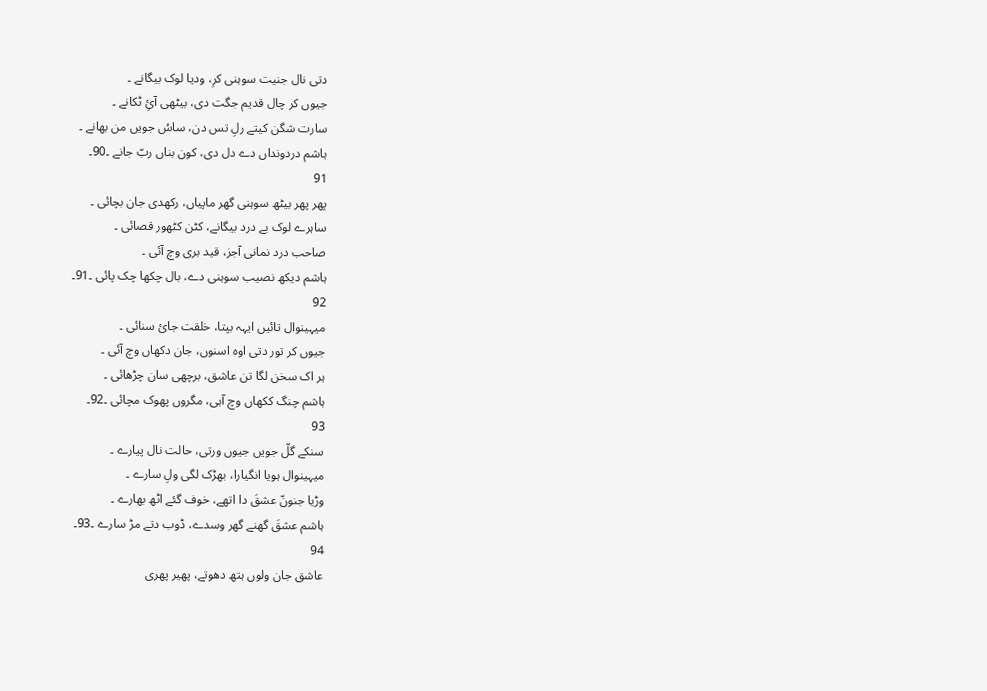دتی نال جنیت سوہنی کرِ، ودیا لوک بیگانے ۔
جیوں کر چال قدیم جگت دی، بیٹھی آئِ ٹکانے ۔
سارت شگن کیتے رلِ تس دن، ساسُ جویں من بھانے ۔
ہاشم دردونداں دے دل دی، کون بناں ربّ جانے ۔90۔
91
پھر پھر بیٹھ سوہنی گھر ماپیاں، رکھدی جان بچائی ۔
ساہرے لوک بے درد بیگانے، کٹن کٹھور قصائی ۔
صاحب درد نمانی آجز، قید بری وچ آئی ۔
ہاشم دیکھ نصیب سوہنی دے، بال چکھا چک پائی ۔91۔
92
میہینوال تائیں ایہہ بپتا، خلقت جائ سنائی ۔
جیوں کر تور دتی اوہ اسنوں، جان دکھاں وچ آئی ۔
ہر اک سخن لگا تن عاشق، برچھی سان چڑھائی ۔
ہاشم چنگ ککھاں وچ آہی، مگروں پھوک مچائی ۔92۔
93
سنکے گلّ جویں جیوں ورتی، حالت نال پیارے ۔
میہینوال ہویا انگیارا، بھڑک لگی ولِ سارے ۔
وڑیا جنونّ عشقَ دا اتھے، خوف گئے اٹھ بھارے ۔
ہاشم عشقَ گھنے گھر وسدے، ڈوب دتے مڑ سارے ۔93۔
94
عاشق جان ولوں ہتھ دھوتے، پھیر پھری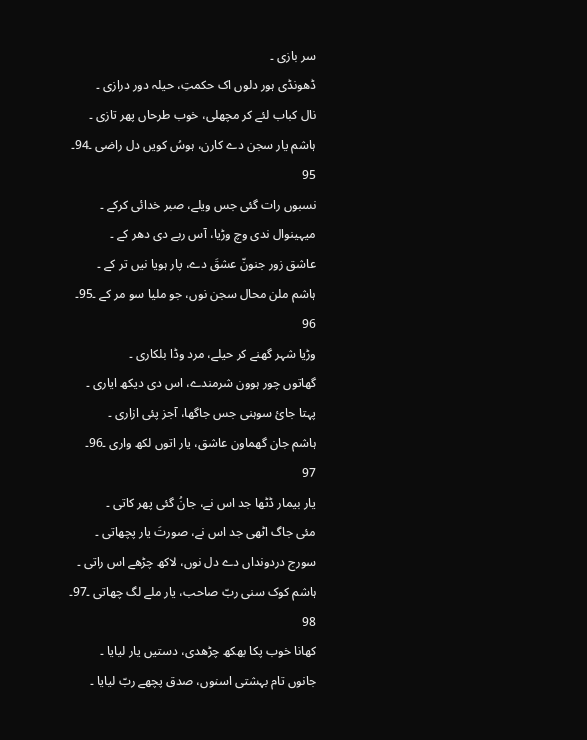سر بازی ۔
ڈھونڈی ہور دلوں اک حکمتِ، حیلہ دور درازی ۔
نال کباب لئے کر مچھلی، خوب طرحاں پھر تازی ۔
ہاشم یار سجن دے کارن، ہوسُ کویں دل راضی ۔94۔
95
نسبوں رات گئی جس ویلے، صبر خدائی کرکے ۔
میہینوال ندی وچ وڑیا، آس ربے دی دھر کے ۔
عاشق زور جنونّ عشقَ دے، پار ہویا نیں تر کے ۔
ہاشم ملن محال سجن نوں، جو ملیا سو مر کے ۔95۔
96
وڑیا شہر گھنے کر حیلے، مرد وڈا بلکاری ۔
گھاتوں چور ہوون شرمندے، اس دی دیکھ ایاری ۔
پہتا جائ سوہنی جس جاگھا، آجز پئی ازاری ۔
ہاشم جان گھماون عاشق، یار اتوں لکھ واری ۔96۔
97
یار بیمار ڈٹھا جد اس نے، جانُ گئی پھر کاتی ۔
مئی جاگ اٹھی جد اس نے، صورتَ یار پچھاتی ۔
سورج دردونداں دے دل نوں، لاکھ چڑھے اس راتی ۔
ہاشم کوک سنی ربّ صاحب، یار ملے لگ چھاتی ۔97۔
98
کھانا خوب پکا بھکھ چڑھدی، دستیں یار لیایا ۔
جانوں تام بہشتی اسنوں، صدق پچھے ربّ لیایا ۔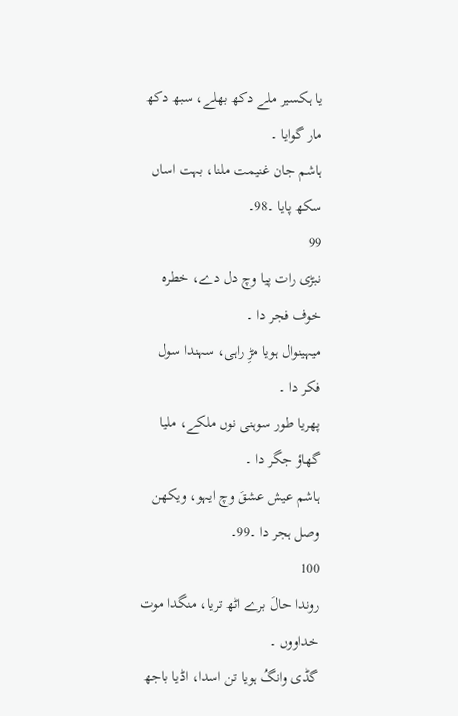یا ہکسیر ملے دکھ بھلے، سبھ دکھ مار گوایا ۔
ہاشم جان غنیمت ملنا، بہت اساں سکھ پایا ۔98۔
99
نبڑی رات پیا وچ دل دے، خطرہ خوف فجر دا ۔
میہینوال ہویا مڑِ راہی، سہندا سول فکر دا ۔
پھریا طور سوہنی نوں ملکے، ملیا گھاؤ جگر دا ۔
ہاشم عیش عشقَ وچ ایہو، ویکھن وصل ہجر دا ۔99۔
100
روندا حالَ برے اٹھ تریا، منگدا موت خداووں ۔
گڈی وانگُ ہویا تن اسدا، اڈیا باجھ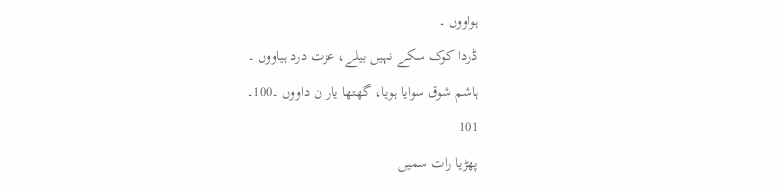ہواووں ۔
ڈردا کوک سکے نہیں بیلے، عزت درد ہیاووں ۔
ہاشم شوق سوایا ہویا، گھتھا یار ن داووں ۔100۔
101
پھڑیا رات سمیں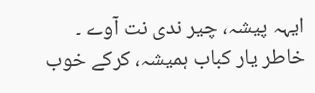ایہہ پیشہ، چیر ندی نت آوے ۔
خاطر یار کباب ہمیشہ، کرکے خوب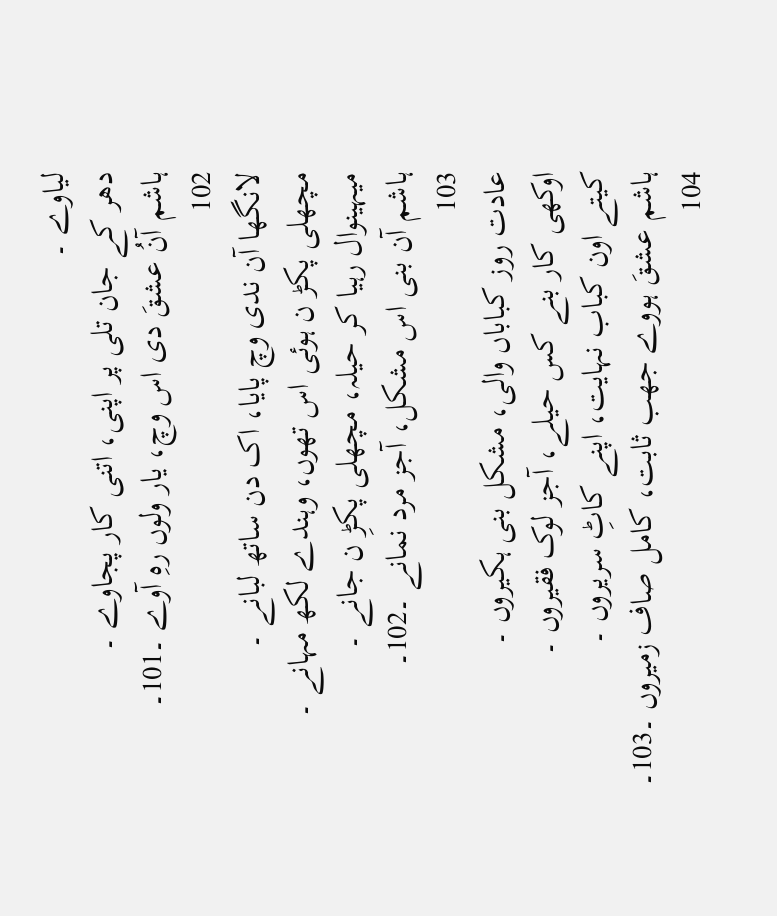لیاوے ۔
دھر کے جان تلی پر اپنی، اتنی کار پجاوے ۔
ہاشم آنُ عشقَ دی اس وچ، یار ولوں رہِ آوے ۔101۔
102
لانگھا آن ندی وچ پایا، اک دن ساتھ لبانے ۔
مچھلی پکڑ ن ہوئی اس تھوں، وہندے لکھ مہانے ۔
میہینوال رہیا کر حیلہ، مچھلی پکڑِ ن جانے ۔
ہاشم آن بنی اس مشکل، آجز مرد نمانے ۔102۔
103
عادت روز کباباں والی، مشکل بنی ہکیروں ۔
اوکھی کار بنے کس حیلے، آجز لوک فقیروں ۔
کیتے اون کباب نہایت، اپنے کاٹِ سریروں ۔
ہاشم عشقَ ہووے جھب ثابت، کامل صاف زمیروں ۔103۔
104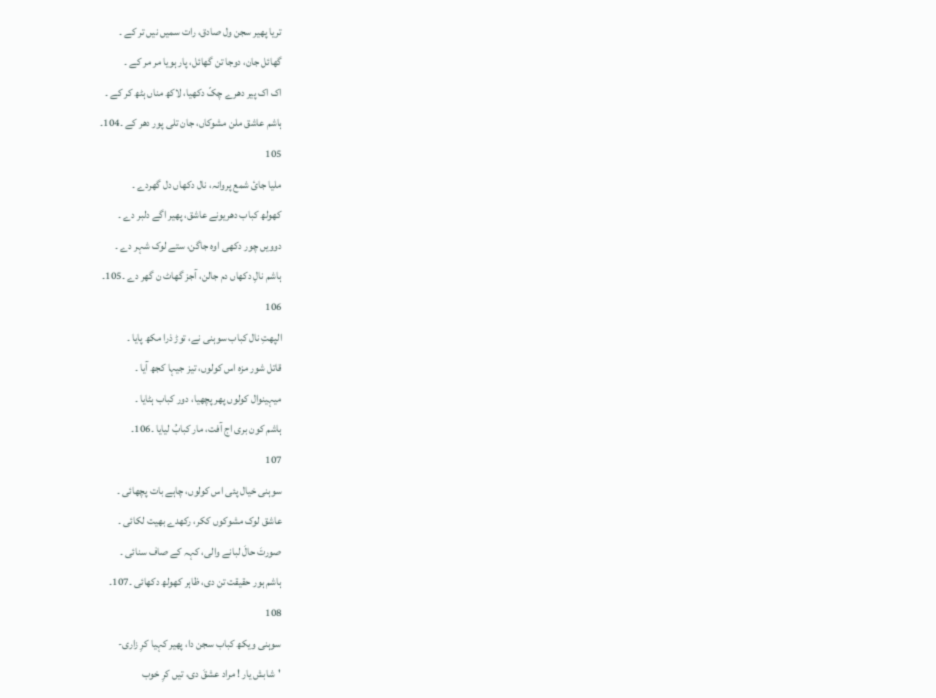تریا پھیر سجن ول صادق، رات سمیں نیں تر کے ۔
گھائل جان، دوجا تن گھائل، پار ہویا مر مر کے ۔
اک اک پیر دھرے چکّ دکھیا، لاکھ مناں ہٹھ کر کے ۔
ہاشم عاشق ملن مشوکاں، جان تلی پور دھر کے ۔104۔
105
ملیا جائ شمع پروانہ، نال دکھاں دل گھردے ۔
کھولھ کباب دھریونے عاشق، پھیر اگے دلبر دے ۔
دوویں چور دکھی اوہ جاگن، ستے لوک شہر دے ۔
ہاشم نالِ دکھاں دم جالن، آجز گھاٹ ن گھر دے ۔105۔
106
الپھتِ نال کباب سوہنی نے، توڑ ذرا مکھ پایا ۔
قاتل شور مزہ اس کولوں، تیز جیہا کجھ آیا ۔
میہینوال کولوں پھر پچھیا، دور کباب ہٹایا ۔
ہاشم کون بری اج آفت، مار کبابُ لیایا ۔106۔
107
سوہنی خیال پئی اس کولوں، چاہے بات پچھائی ۔
عاشق لوک مشوکوں ککر، رکھدے بھیت لکائی ۔
صورتَ حالَ لبانے والی، کہہ کے صاف سنائی ۔
ہاشم ہور حقیقت تن دی، ظاہر کھولھ دکھائی ۔107۔
108
سوہنی ویکھ کباب سجن دا، پھیر کہیا کرِ زاری-
'شابش یار ! مراد عشقَ دی، تیں کرِ خوب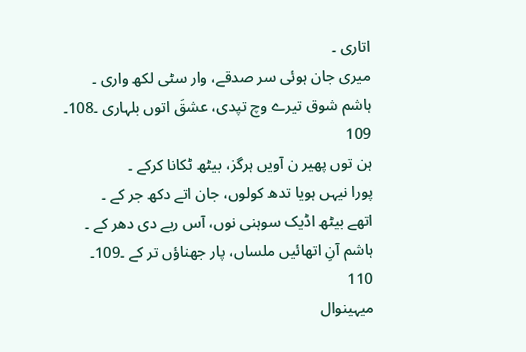اتاری ۔
میری جان ہوئی سر صدقے، وار سٹی لکھ واری ۔
ہاشم شوق تیرے وچ تپدی، عشقَ اتوں بلہاری ۔108۔
109
ہن توں پھیر ن آویں ہرگز، بیٹھ ٹکانا کرکے ۔
پورا نیہں ہویا تدھ کولوں، جان اتے دکھ جر کے ۔
اتھے بیٹھ اڈیک سوہنی نوں، آس ربے دی دھر کے ۔
ہاشم آنِ اتھائیں ملساں، پار جھناؤں تر کے ۔109۔
110
میہینوال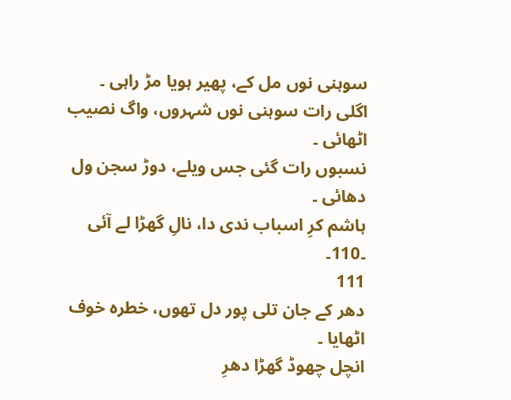سوہنی نوں مل کے، پھیر ہویا مڑ راہی ۔
اگلی رات سوہنی نوں شہروں، واگ نصیب اٹھائی ۔
نسبوں رات گئی جس ویلے، دوڑ سجن ول دھائی ۔
ہاشم کرِ اسباب ندی دا، نالِ گھڑا لے آئی ۔110۔
111
دھر کے جان تلی پور دل تھوں، خطرہ خوف اٹھایا ۔
انچل چھوڈ گھڑا دھرِ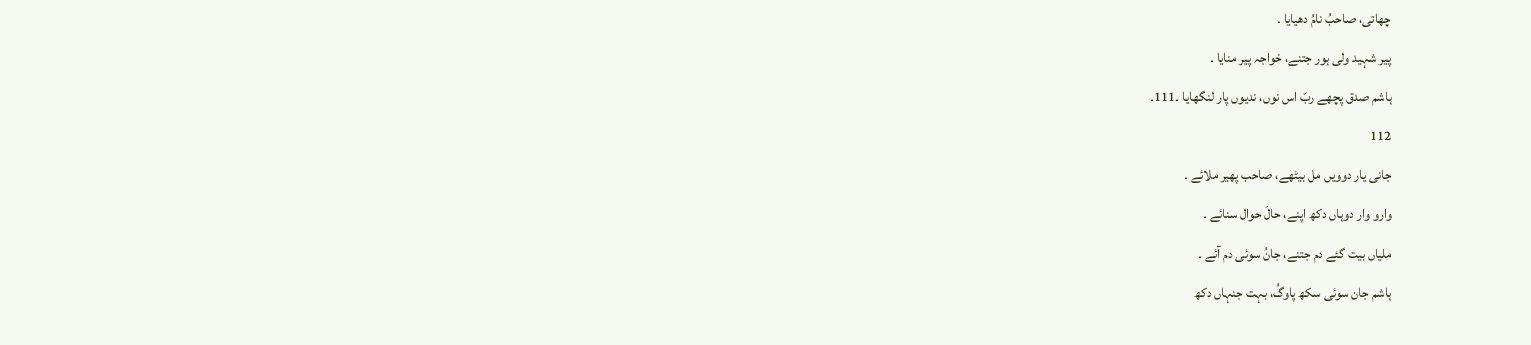چھاتی، صاحبُ نامُ دھیایا ۔
پیر شہید ولی ہور جتنے، خواجہ پیر منایا ۔
ہاشم صدق پچھے ربّ اس نوں، ندیوں پار لنگھایا ۔111۔
112
جانی یار دوویں مل بیٹھے، صاحب پھیر ملائے ۔
وارو وار دوہاں دکھ اپنے، حالَ حوال سنائے ۔
ملیاں بیت گئے دم جتنے، جانُ سوئی دم آئے ۔
ہاشم جان سوئی سکھ پاوگُ، بہت جنہاں دکھ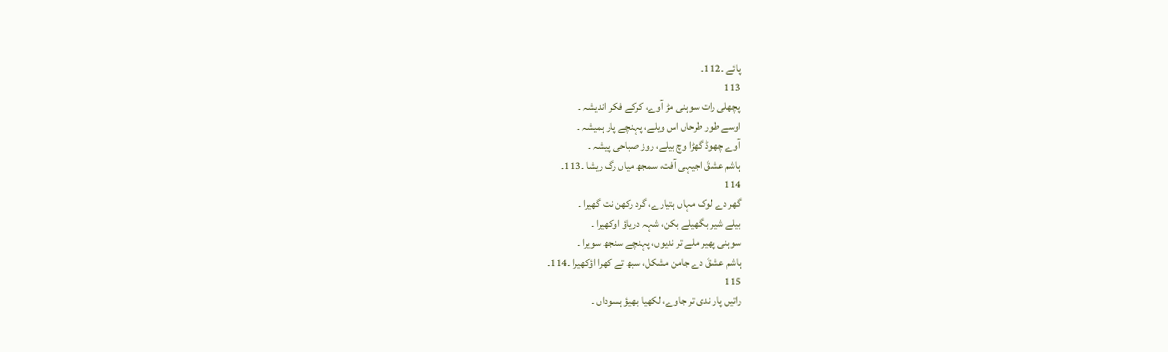پائے ۔112۔
113
پچھلی رات سوہنی مڑ آوے، کرکے فکر اندیشہ ۔
اوسے طور طرحاں اس ویلے، پہنچے پار ہمیشہ ۔
آوے چھوڈ گھڑا وچ بیلے، روز صباحی پیشہ ۔
ہاشم عشقَ اجیہی آفت، سمجھ میاں رگ ریشا ۔113۔
114
گھر دے لوک مہاں ہتیارے، گرد رکھن نت گھیرا ۔
بیلے شیر بگھیلے بکن، شہہ دریاؤ اوکھیرا ۔
سوہنی پھیر ملے تر ندیوں، پہنچے سنجھ سویرا ۔
ہاشم عشقَ دے جامن مشکل، سبھ تے کھرا اؤکھیرا ۔114۔
115
راتیں پار ندی تر جاوے، لکھیا بھیؤ ہسوداں ۔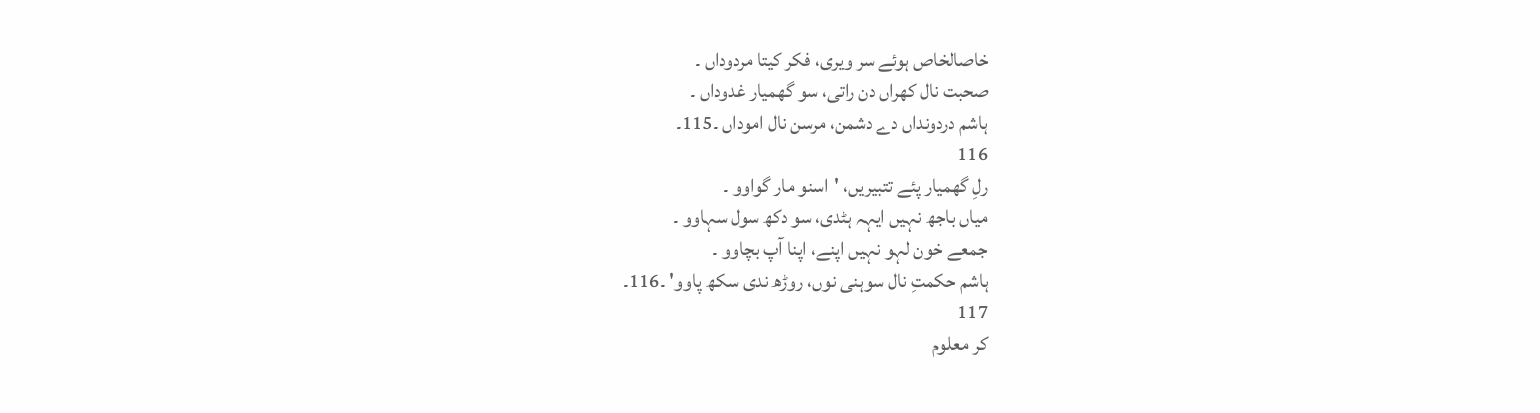خاصالخاص ہوئے سر ویری، فکر کیتا مردوداں ۔
صحبت نال کھراں دن راتی، سو گھمیار غدوداں ۔
ہاشم دردونداں دے دشمن، مرسن نال اموداں ۔115۔
116
رلِ گھمیار پئے تتبیریں، 'اسنو مار گواوو ۔
میاں باجھ نہیں ایہہ ہٹدی، سو دکھ سول سہاوو ۔
جمعے خون لہو نہیں اپنے، اپنا آپ بچاوو ۔
ہاشم حکمتِ نال سوہنی نوں، روڑھ ندی سکھ پاوو' ۔116۔
117
کر معلوم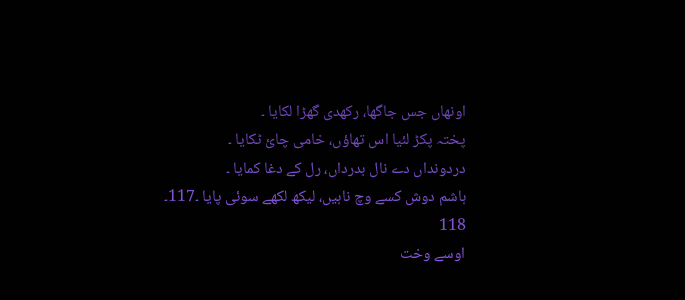اونھاں جس جاگھا، رکھدی گھڑا لکایا ۔
پختہ پکڑ لئیا اس تھاؤں، خامی چائ ٹکایا ۔
دردونداں دے نال بدرداں، رل کے دغا کمایا ۔
ہاشم دوش کسے وچ ناہیں، لیکھ لکھے سوئی پایا ۔117۔
118
اوسے وخت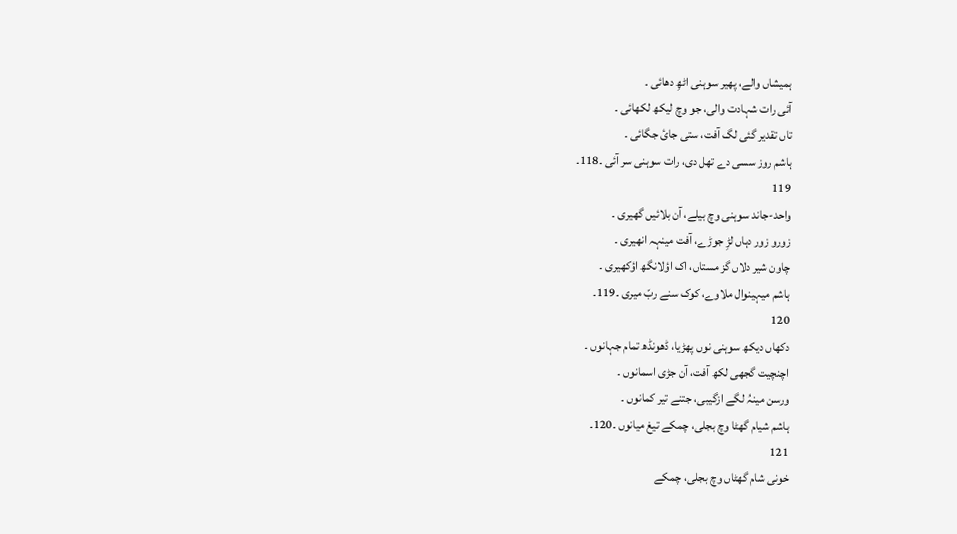ہمیشاں والے، پھیر سوہنی اٹھِ دھائی ۔
آئی رات شہادت والی، جو وچ لیکھ لکھائی ۔
تاں تقدیر گئی لگ آفت، ستی جائ جگائی ۔
ہاشم روز سسی دے تھل دی، رات سوہنی سر آئی ۔118۔
119
واحد-جاند سوہنی وچ بیلے، آن بلائیں گھیری ۔
زورو زور دہاں لڑِ جوڑے، آفت مینہہ انھیری ۔
چاون شیر دلاں گز مستاں، اک اؤلانگھ اؤکھیری ۔
ہاشم میہینوال ملاوے، کوک سنے ربّ میری ۔119۔
120
دکھاں دیکھ سوہنی نوں پھڑیا، ڈھونڈھ تمام جہانوں ۔
اچنچیت گجھی لکھ آفت، آن جڑی اسمانوں ۔
ورسن مینہُ لگے ازگیبی، جتنے تیر کمانوں ۔
ہاشم شیام گھٹا وچ بجلی، چمکے تیغ میانوں ۔120۔
121
خونی شام گھٹاں وچ بجلی، چمکے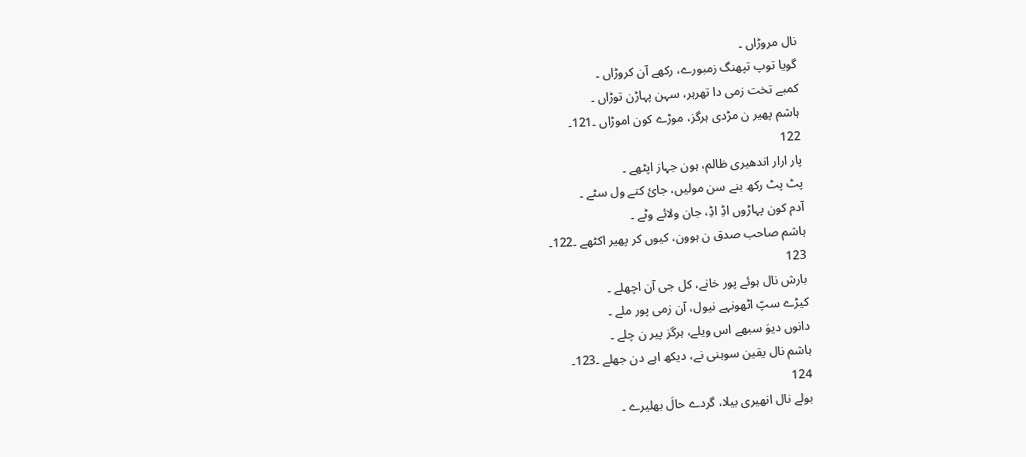نال مروڑاں ۔
گویا توپ تپھنگ زمبورے، رکھے آن کروڑاں ۔
کمبے تخت زمی دا تھرہر، سہن پہاڑن توڑاں ۔
ہاشم پھیر ن مڑدی ہرگز، موڑے کون اموڑاں ۔121۔
122
پار ارار اندھیری ظالم، ہون جہاز اپٹھے ۔
پٹ پٹ رکھ بنے سن مولیں، جائ کتے ول سٹے ۔
آدم کون پہاڑوں اڈِ اڈِ، جان ولائے وٹے ۔
ہاشم صاحب صدق ن ہوون، کیوں کر پھیر اکٹھے ۔122۔
123
بارش نال ہوئے پور خانے، کل جی آن اچھلے ۔
کیڑے سپّ اٹھونہے نیول، آن زمی پور ملے ۔
دانوں دیوَ سبھے اس ویلے، ہرگز پیر ن چلے ۔
ہاشم نال یقین سوہنی نے، دیکھ اہے دن جھلے ۔123۔
124
بولے نال انھیری بیلا، گردے حالَ بھلیرے ۔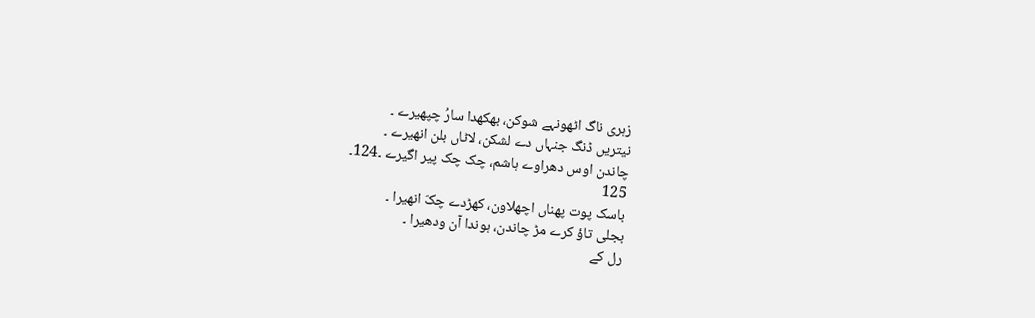زہری ناگ اٹھونہے شوکن، بھکھدا سارُ چپھیرے ۔
نیتریں ڈنگ جنہاں دے لشکن، لاٹاں بلن انھیرے ۔
چاندن اوس دھراوے ہاشم، چک چک پیر اگیرے ۔124۔
125
باسک پوت پھناں اچھلاون، کھڑدے چکّ انھیرا ۔
بجلی تاؤ کرے مڑ چاندن، ہوندا آن ودھیرا ۔
رل کے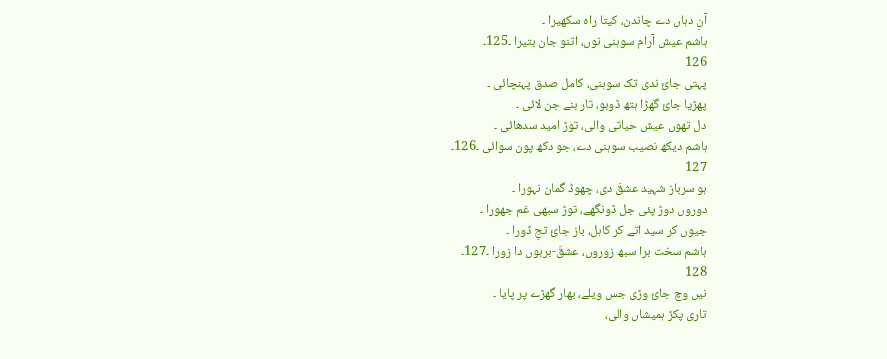آنِ دہاں دے چاندن، کیتا راہ سکھیرا ۔
ہاشم عیش آرام سوہنی نوں، اتنو جان بتیرا ۔125۔
126
پہتی جائ ندی تک سوہنی، کامل صدق پہنچائی ۔
پھڑیا جائ گھڑا ہتھ ڈوبو، تار بنے جن لائی ۔
دل تھوں عیش حیاتی والی، توڑ امید سدھائی ۔
ہاشم دیکھ نصیب سوہنی دے، جو دکھ پون سوائی ۔126۔
127
ہو سرباز شہید عشقَ دی، چھوڈ گمان نہورا ۔
دوروں دوڑ پئی جل ڈونگھے، توڑ سبھی غم جھورا ۔
جیوں کر سید اتے کر کاہل، باز جائ تجِ ڈورا ۔
ہاشم سخت برا سبھ زوروں، عشقَ-برہوں دا زورا ۔127۔
128
نیں وچ جائ وڑی جس ویلے، بھار گھڑے پر پایا ۔
تاری پکڑ ہمیشاں والی،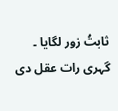ثابتُ زور لگایا ۔
گہری رات عقل دی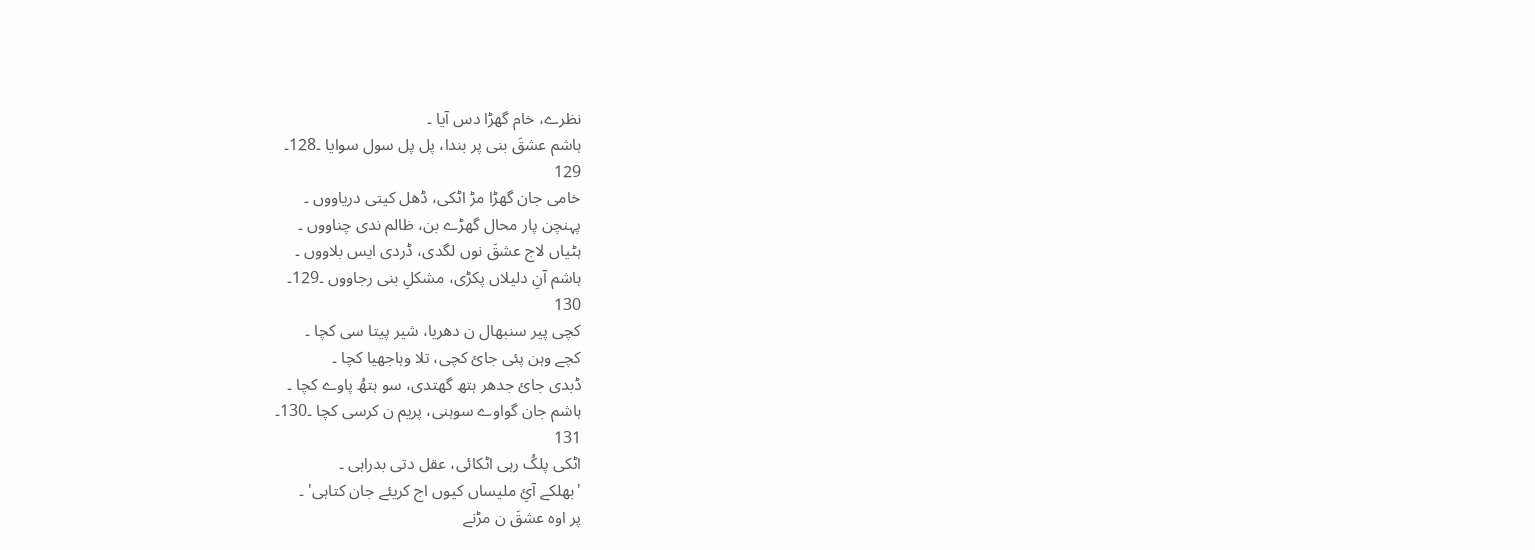نظرے، خام گھڑا دس آیا ۔
ہاشم عشقَ بنی پر بندا، پل پل سول سوایا ۔128۔
129
خامی جان گھڑا مڑ اٹکی، ڈھل کیتی دریاووں ۔
پہنچن پار محال گھڑے بن، ظالم ندی چناووں ۔
ہٹیاں لاج عشقَ نوں لگدی، ڈردی ایس بلاووں ۔
ہاشم آنِ دلیلاں پکڑی، مشکلِ بنی رجاووں ۔129۔
130
کچی پیر سنبھال ن دھریا، شیر پیتا سی کچا ۔
کچے وہن پئی جائ کچی، تلا وہاجھیا کچا ۔
ڈبدی جائ جدھر ہتھ گھتدی، سو ہتھُ پاوے کچا ۔
ہاشم جان گواوے سوہنی، پریم ن کرسی کچا ۔130۔
131
اٹکی پلکُ رہی اٹکائی، عقل دتی بدراہی ۔
'بھلکے آئِ ملیساں کیوں اج کریئے جان کتاہی' ۔
پر اوہ عشقَ ن مڑنے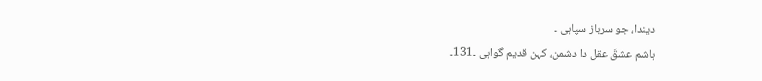دیندا، جو سرباز سپاہی ۔
ہاشم عشقَ عقل دا دشمن، کہن قدیم گواہی ۔131۔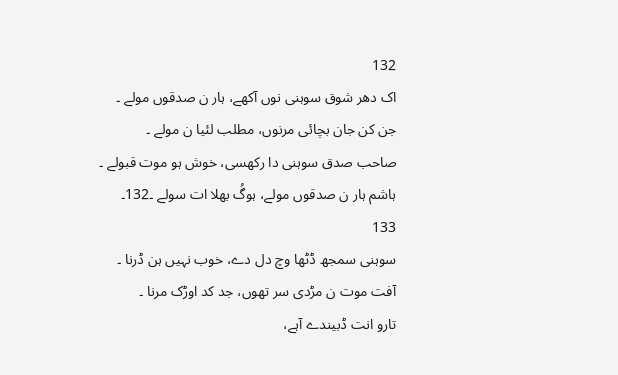132
اک دھر شوق سوہنی نوں آکھے، ہار ن صدقوں مولے ۔
جن کن جان بچائی مرنوں، مطلب لئیا ن مولے ۔
صاحب صدق سوہنی دا رکھسی، خوش ہو موت قبولے ۔
ہاشم ہار ن صدقوں مولے، ہوگُ بھلا ات سولے ۔132۔
133
سوہنی سمجھ ڈٹھا وچ دل دے، خوب نہیں ہن ڈرنا ۔
آفت موت ن مڑدی سر تھوں، جد کد اوڑک مرنا ۔
تارو انت ڈبیندے آہے،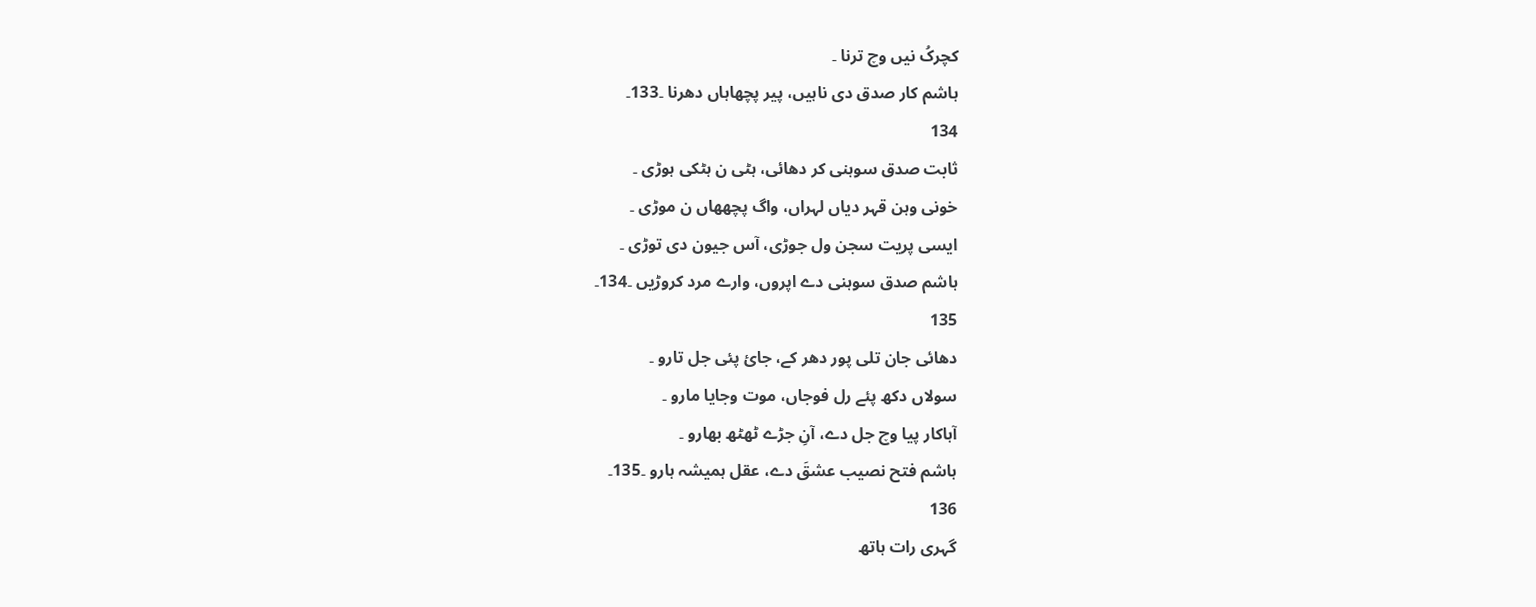کچرکُ نیں وچ ترنا ۔
ہاشم کار صدق دی ناہیں، پیر پچھاہاں دھرنا ۔133۔
134
ثابت صدق سوہنی کر دھائی، ہٹی ن ہٹکی ہوڑی ۔
خونی وہن قہر دیاں لہراں، واگ پچھھاں ن موڑی ۔
ایسی پریت سجن ول جوڑی، آس جیون دی توڑی ۔
ہاشم صدق سوہنی دے اپروں، وارے مرد کروڑیں ۔134۔
135
دھائی جان تلی پور دھر کے، جائ پئی جل تارو ۔
سولاں دکھ پئے رل فوجاں، موت وجایا مارو ۔
آہاکار پیا وچ جل دے، آنِ جڑے ٹھٹھ بھارو ۔
ہاشم فتح نصیب عشقَ دے، عقل ہمیشہ ہارو ۔135۔
136
گہری رات ہاتھ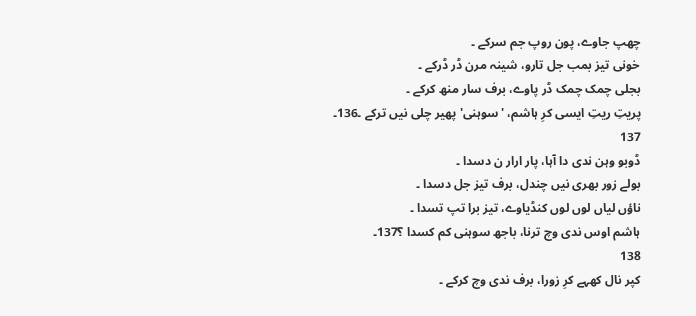چھپ جاوے، پون روپ جم سرکے ۔
خونی تیز بمب جل تارو، شینہ مرن ڈر ڈرکے ۔
بجلی چمک چمک ڈر پاوے، برف سار منھ کرکے ۔
پریتِ ریتِ ایسی کرِ ہاشم، 'سوہنی' پھیر چلی نیں ترکے ۔136۔
137
ڈوبو وہن ندی دا آہا، پار ارار ن دسدا ۔
بولے زور بھری نیں چندل، برف تیز جل دسدا ۔
ناؤں لیاں لوں لوں کنڈیاوے، تیز برا تپ تسدا ۔
ہاشم اوس ندی وچ ترنا، باجھ سوہنی کم کسدا ؟137۔
138
کپر نال کھہے کرِ زورا، برف ندی وچ کرکے ۔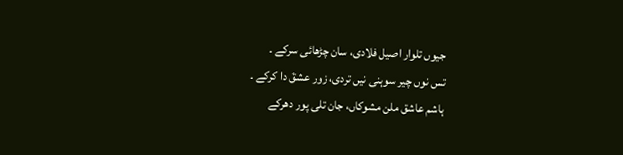جیوں تلوار اصیل فلادی، سان چڑھائی سرکے ۔
تس نوں چیر سوہنی نیں تردی، زور عشقَ دا کرکے ۔
ہاشم عاشق ملن مشوکاں، جان تلی پور دھرکے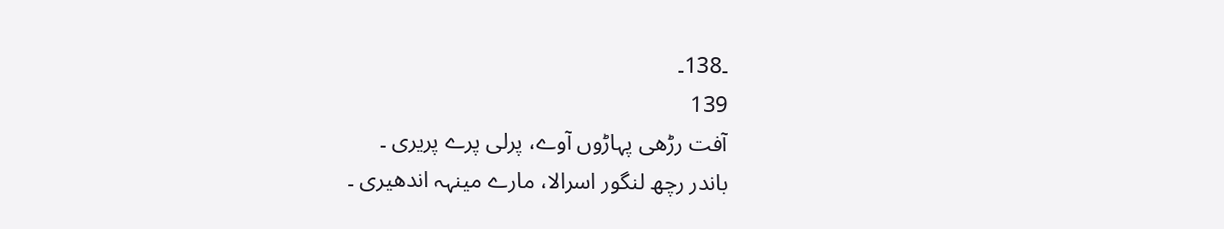۔138۔
139
آفت رڑھی پہاڑوں آوے، پرلی پرے پریری ۔
باندر رچھ لنگور اسرالا، مارے مینہہ اندھیری ۔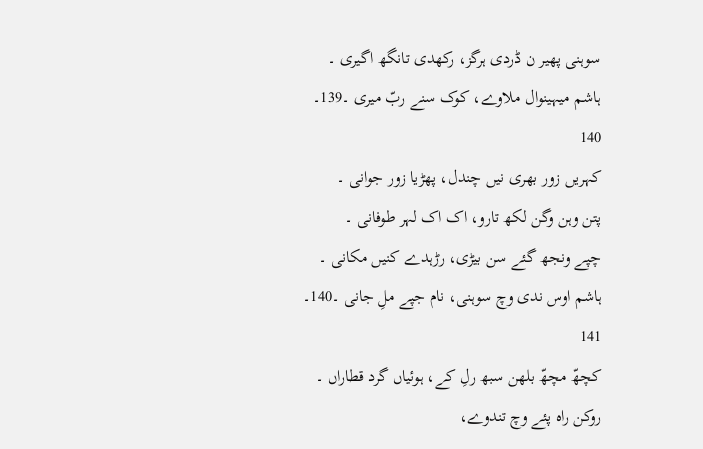سوہنی پھیر ن ڈردی ہرگز، رکھدی تانگھ اگیری ۔
ہاشم میہینوال ملاوے، کوک سنے ربّ میری ۔139۔
140
کہریں زور بھری نیں چندل، پھڑیا زور جوانی ۔
پتن وہن وگن لکھ تارو، اک اک لہر طوفانی ۔
چپے ونجھ گئے سن بیڑی، رڑہدے کنیں مکانی ۔
ہاشم اوس ندی وچ سوہنی، نام جپے ملِ جانی ۔140۔
141
کچھّ مچھّ بلھن سبھ رلِ کے، ہوئیاں گرد قطاراں ۔
روکن راہ پئے وچ تندوے،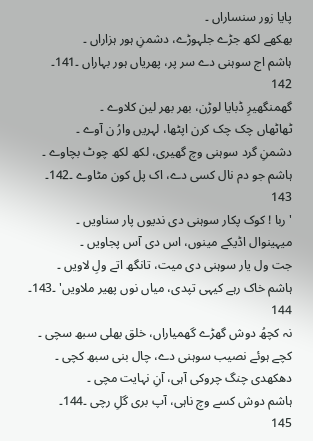پایا زور سنساراں ۔
بھکھے لکھ جڑے جلہوڑے، دشمنِ ہور ہزاراں ۔
ہاشم اج سوہنی دے سر پر، پھریاں ہور بہاراں ۔141۔
142
گھمنگھیرِ ڈبایا لوڑن، بھر بھر لین کلاوے ۔
ٹھاٹھاں چک چک کرن اپٹھا، لہریں وارُ ن آوے ۔
دشمنِ گرد سوہنی وچ گھیری، لکھ لکھ چوٹ بچاوے ۔
ہاشم جو دم نال کسی دے، اک پل کون مٹاوے ۔142۔
143
'ربا ! کوک پکار سوہنی دی ندیوں پار سناویں ۔
میہینوال اڈیکے مینوں، اس دی آس پجاویں ۔
جت ول یار سوہنی دی میت، تانگھ اتے ولِ لاویں ۔
ہاشم خاک رہے کیہی تپدی، میاں نوں پھیر ملاویں' ۔143۔
144
نہ کچھُ دوش گھڑے گھمیاراں، خلق بھلی سبھ سچی ۔
کچے ہوئے نصیب سوہنی دے، چال بنی سبھ کچی ۔
دھکھدی چنگ چروکی آہی، آنِ نہایت مچی ۔
ہاشم دوش کسے وچ ناہی، آپ بری گلِ رچی ۔144۔
145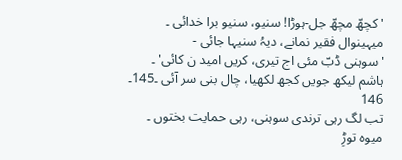'کچھّ مچھّ جل-ہوڑا! سنیو، سنیو برا خدائی ۔
میہینوال فقیر نمانے، دیہُ سنیہا جائی -
'سوہنی ڈبّ مئی اج تیری، کریں امید ن کائی' ۔
ہاشم لیکھ جویں کجھ لکھیا، چال بنی سر آئی ۔145۔
146
تب لگ رہی ترندی سوہنی، رہی حمایت بختوں ۔
میوہ توڑِ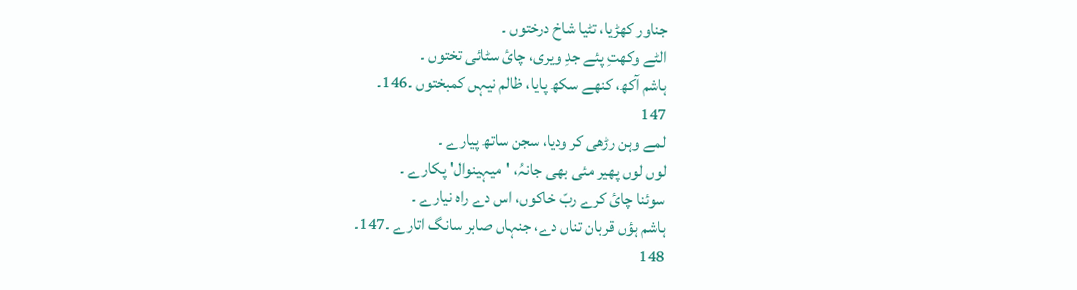جناور کھڑیا، تٹیا شاخ درختوں ۔
الٹے وکھتِ پئے جدِ ویری، چائ سٹائی تختوں ۔
ہاشم آکھ، کنھے سکھ پایا، ظالم نیہں کمبختوں ۔146۔
147
لمے وہن رڑھی کر ودیا، سجن ساتھ پیارے ۔
لوں لوں پھیر مئی بھی جانہُ، 'میہینوال' پکارے ۔
سوئنا چائ کرے ربّ خاکوں، اس دے راہ نیارے ۔
ہاشم ہؤں قربان تناں دے، جنہاں صابر سانگ اتارے ۔147۔
148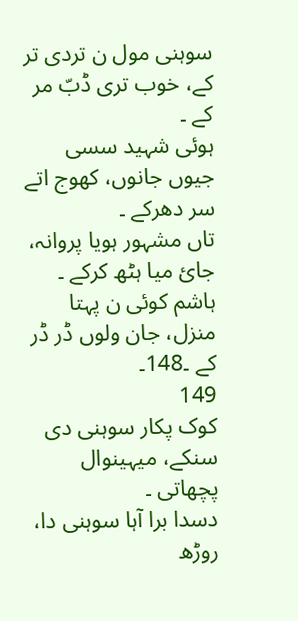سوہنی مول ن تردی تر کے، خوب تری ڈبّ مر کے ۔
ہوئی شہید سسی جیوں جانوں، کھوج اتے سر دھرکے ۔
تاں مشہور ہویا پروانہ، جائ میا ہٹھ کرکے ۔
ہاشم کوئی ن پہتا منزل، جان ولوں ڈر ڈر کے ۔148۔
149
کوک پکار سوہنی دی سنکے، میہینوال پچھاتی ۔
دسدا برا آہا سوہنی دا، روڑھ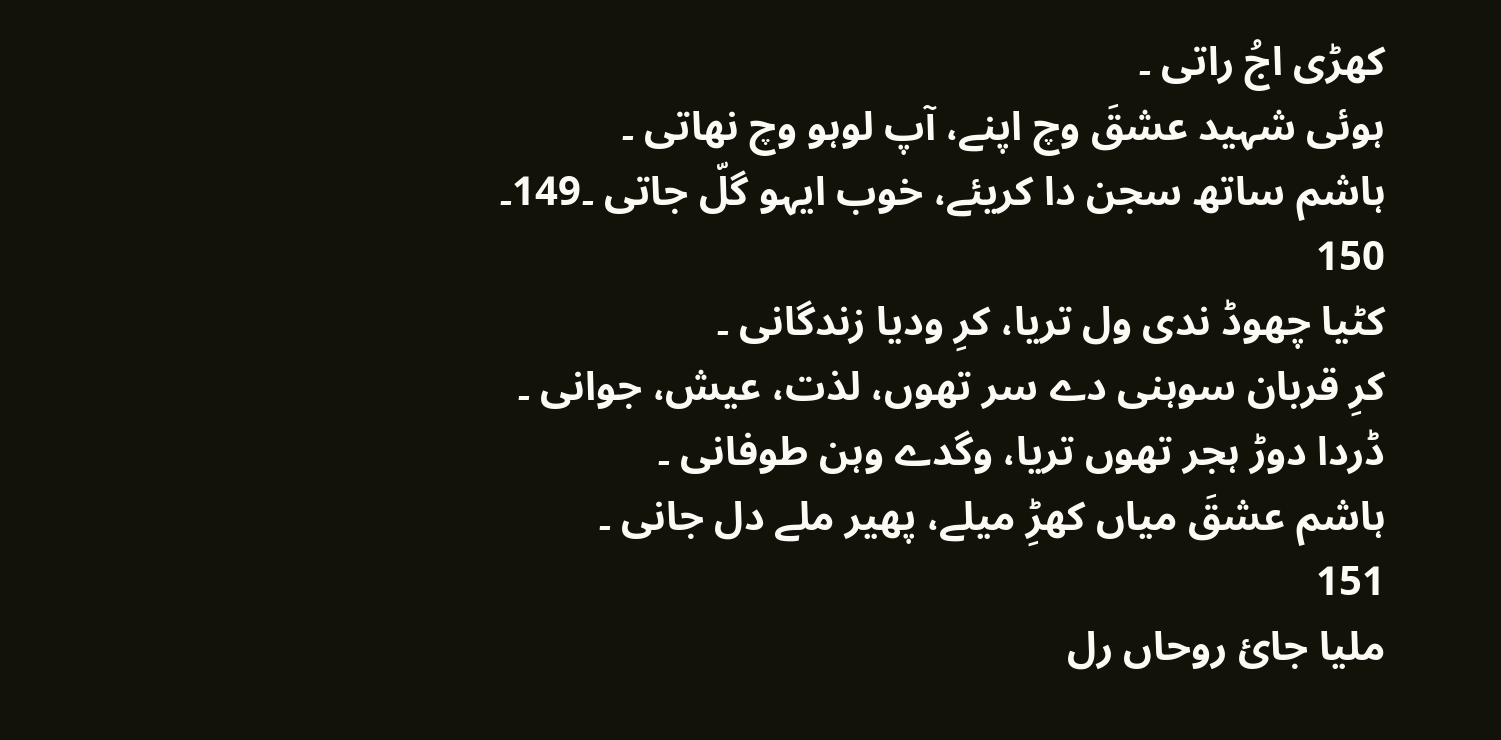کھڑی اجُ راتی ۔
ہوئی شہید عشقَ وچ اپنے، آپ لوہو وچ نھاتی ۔
ہاشم ساتھ سجن دا کریئے، خوب ایہو گلّ جاتی ۔149۔
150
کٹیا چھوڈ ندی ول تریا، کرِ ودیا زندگانی ۔
کرِ قربان سوہنی دے سر تھوں، لذت، عیش، جوانی ۔
ڈردا دوڑ ہجر تھوں تریا، وگدے وہن طوفانی ۔
ہاشم عشقَ میاں کھڑِ میلے، پھیر ملے دل جانی ۔
151
ملیا جائ روحاں رل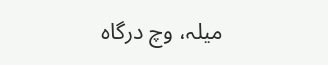میلہ، وچ درگاہ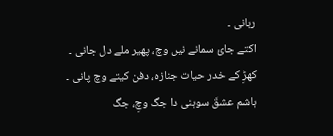ربانی ۔
اکتے جائ سمانے نیں وچ، پھیر ملے دل جانی ۔
کھڑِ کے خدر حیات جنازہ، دفن کیتے وچ پانی ۔
ہاشم عشقَ سوہنی دا جگ وچِ، جگ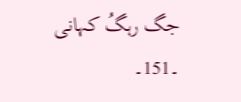جگ رہگُ کہانی ۔151۔